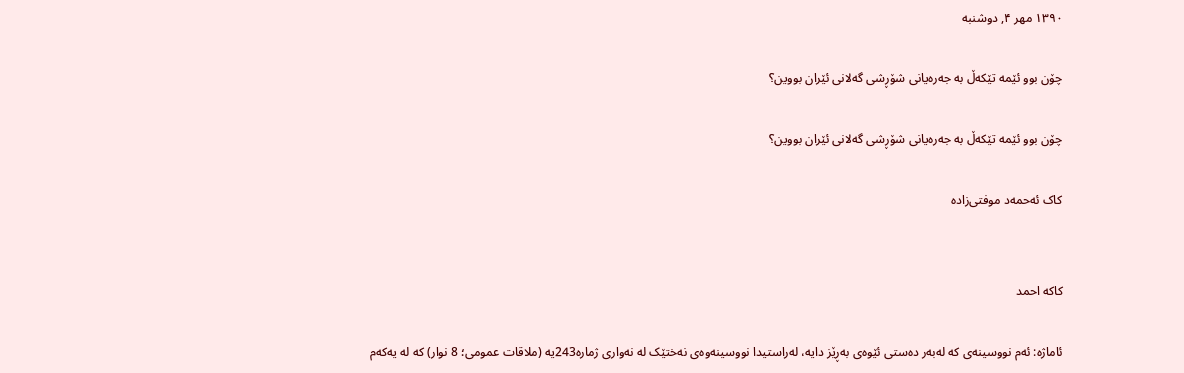۱۳۹۰ مهر ۴, دوشنبه

چۆن بوو ئێمه‌ تێکه‌ڵ به‌ جه‌ره‌یانی شۆڕشی گه‌لانی ئێران بووین؟

چۆن بوو ئێمه‌ تێکه‌ڵ به‌ جه‌ره‌یانی شۆڕشی گه‌لانی ئێران بووین؟

کاک‌ ئه‌حمه‌د موفتی‌زاده‌


کاکه احمد

ئاماژه‌: ئه‌م نووسینه‌ی که‌ له‌‌به‌ر ده‌ستی ئێوه‌ی به‌ڕێز دایه‌، له‌راستیدا نووسینه‌وه‌ی نه‌ختێک له‌ نه‌واری ژماره243یه ‌(ملاقات عمومی؛ 8 نوار) که‌ له‌ یه‌که‌م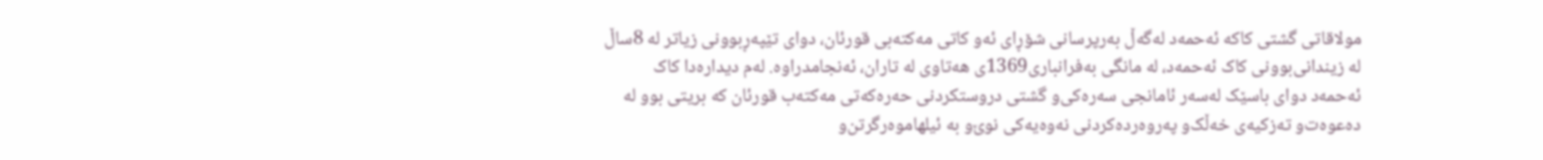مولاقاتی گشتی کاکه‌ ئه‌حمه‌د له‌گه‌ڵ به‌رپرسانی شۆڕای ئه‌و کاتی مه‌کته‌بی قورئان، دوای تێپه‌ڕبوونی زیاتر له‌ 8ساڵ له‌ زیندانی‌بوونی کاک ئه‌حمه‌د، له مانگی به‌فرانباری1369ی هه‌تاوی له‌‌ تاران، ئه‌نجامدراوه‌. له‌م دیداره‌دا کاک ئه‌حمه‌د دوای باسێک له‌سه‌ر ئامانجی سه‌ره‌کی‌و گشتی درو‌ستکردنی حه‌ره‌که‌تی مه‌کته‌ب قورئان که‌ بریتی بوو له ده‌عوه‌ت‌و ته‌زکیه‌ی خه‌ڵک‌و په‌روه‌رده‌کردنی نه‌وه‌یه‌کی نوێ‌و به‌ ئیلهاموه‌رگرتن‌و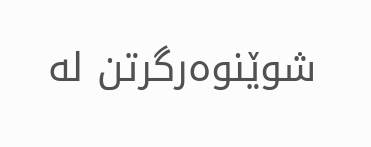شوێنوه‌رگرتن له‌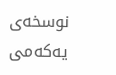نوسخه‌ی یه‌که‌می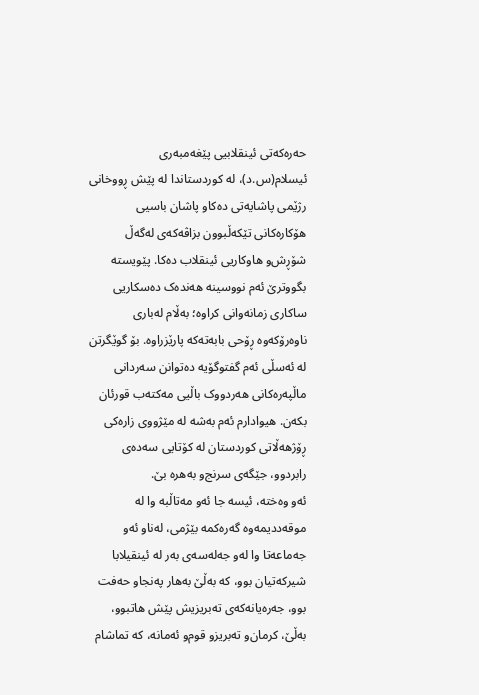حه‌ره‌که‌تی ئینقلابیی پێغه‌مبه‌ری ئیسلام(س.د)، له‌ کوردستاندا له‌ پێش ڕووخانی رژێمی پاشایه‌تی ده‌کاو‌ پاشان باسیی هۆکاره‌کانی تێکه‌ڵبوون بزاڤه‌که‌ی له‌گه‌ڵ شۆڕش‌و هاوکاریی ئینقلاب ده‌کا. پێویسته‌ بگووترێ ئه‌م نووسینه‌ هه‌نده‌ک ده‌سکاریی ساکاری زمانه‌وانی کراوه‌؛ به‌ڵام له‌باری ناوه‌رۆکه‌وه‌ ڕۆحی بابه‌ته‌که‌ پارێزراوه‌. بۆ گوێگرتن له‌ ئه‌سڵی ئه‌م گفتوگۆیه‌ ده‌توانن سه‌ردانی ماڵپه‌ره‌کانی هه‌ردووک باڵیی مه‌کته‌‌ب قورئان بکه‌ن. هیوادارم ئه‌م به‌شه‌ له‌ مێژووی زاره‌کی ڕۆژهه‌ڵاتی کوردستان له‌ کۆتایی سه‌ده‌ی رابردوو، جێگه‌ی سرنج‌و به‌هره‌ بێ.
ئه‌و وه‌خته‌، ئیسه‌ جا ئه‌و مه‌تاڵبه‌ وا له‌ موقه‌ددیمه‌وه‌ گه‌ره‌کمه‌ بێژمی‌، له‌ناو ئه‌و جه‌ماعه‌تا وا له‌و جه‌له‌سه‌ی‌ به‌ر له‌ ئینقیلابا شیرکه‌تیان‌ بوو، که‌ به‌ڵێ‌ به‌هار په‌نجاو حه‌فت‌ بوو، جه‌ره‌یانه‌که‌ی‌ ته‌بریزیش‌ پێش‌ هاتبوو، به‌ڵێ‌، کرمان‌و ته‌بریزو قوم‌و ئه‌مانه‌، که‌ تماشام‌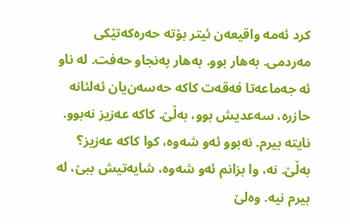کرد ئه‌مه‌ واقیعه‌ن‌ ئیتر بۆته‌‌ حه‌ره‌که‌تێکی‌ مه‌ردمی‌. به‌هار بوو. به‌هار په‌نجاو حه‌فت‌. له‌ ناو ئه‌ جه‌ماعه‌تا فه‌قه‌ت‌ کاکه‌ حه‌سه‌ن‌یان‌ ئه‌لئانه‌ حازره‌، سه‌عدیش‌ بوو، به‌ڵێ‌. کاکه‌ عه‌زیز نه‌بوو. نایته‌ بیرم‌. نه‌بوو ئه‌و شه‌وه‌، کوا کاکه‌ عه‌زیز؟ به‌ڵێ‌. نه‌، وا بزانم‌ ئه‌و شه‌وه‌، شایه‌تیش‌ ببێ‌، له‌ بیرم‌ نیه‌. وه‌لێ‌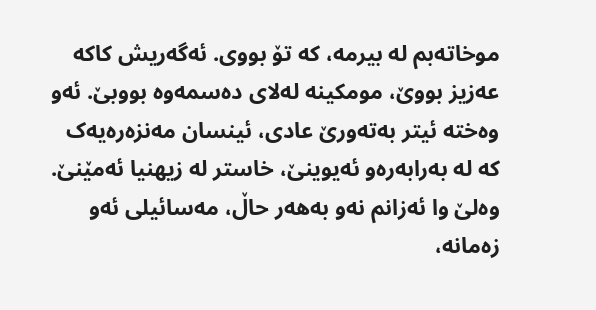موخاته‌بم‌ له‌ بیرمه‌، که‌ تۆ بووی‌. ئه‌گه‌ریش‌ کاکه‌ عه‌زیز بووێ‌، مومکینه‌ له‌لای‌ ده‌سمه‌وه‌ بووبێ‌. ئه‌و وه‌خته‌ ئیتر به‌ته‌ورێ عادی‌، ئینسان‌ مه‌نزه‌ره‌یه‌ک‌ که‌ له‌ به‌رابه‌ره‌و ئه‌یوینێ‌، خاستر له‌ زیهنیا ئه‌مێنێ‌.
وه‌لێ‌ وا ئه‌زانم‌ نه‌و به‌هه‌ر حاڵ‌، مه‌سائیلی‌ ئه‌و زه‌مانه‌،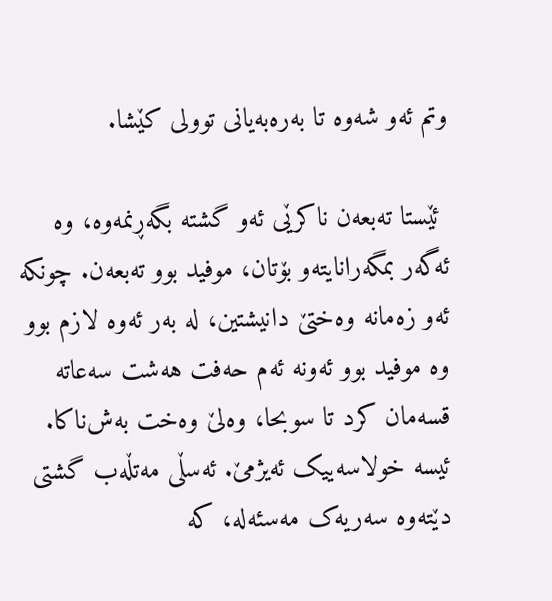وتم‌ ئه‌و شه‌وه‌ تا به‌ره‌به‌یانی توولی‌ کێشا.

 ئێستا‌ ته‌بعه‌ن‌ ناکرێی‌ ئه‌و گشته‌ بگه‌ڕنمه‌وه‌، وه‌ ئه‌گه‌ر بمگه‌رانایته‌و بۆتان‌، موفید بوو ته‌بعه‌ن‌. چونکه‌ ئه‌و زه‌مانه‌ وه‌ختێ‌ دانیشتین‌، له‌ به‌ر ئه‌وه‌ لازم‌ بوو وه‌ موفید بوو ئه‌ونه‌ ئه‌م‌ حه‌فت‌ هه‌شت‌ سه‌عاته‌ قسه‌مان‌ کرد تا سوبحا، وه‌لێ‌ وه‌خت‌ به‌ش‌ناکا. ئیسه‌ خولاسه‌ییک‌ ئه‌یژمێ‌. ئه‌سڵی‌ مه‌تڵه‌ب‌ گشتی‌ دێته‌وه‌ سه‌ریه‌ک‌ مه‌سئه‌له‌، که‌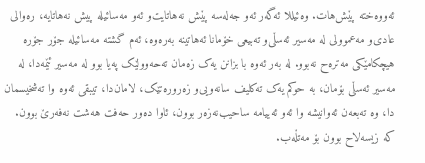ئه‌ووه‌خته‌ پێش‌هات‌. وه‌ئیللا ئه‌گه‌ر ئه‌و جه‌له‌سه‌ پێش‌ نه‌هاتایت‌و ئه‌و مه‌سائیله‌ پیش‌ نه‌هاتایه‌‌، ره‌والی‌ عادی‌و مه‌عموولی‌ له‌ مه‌سیر ئه‌سڵی‌و ته‌بیعی‌ خۆ‌مانا ئه‌هاتینه‌ به‌ره‌وه‌، ئه‌م‌ گشته مه‌سائیله‌ جۆر جۆره‌ هیچکامێکی‌ مه‌تره‌ح‌ نه‌بوو. له‌ به‌ر ئه‌وه‌ با بزانن‌ یه‌ک‌ زه‌مان ته‌حه‌وولێک‌ په‌یا بوو له‌ مه‌سیر ئێمه‌دا، له‌ مه‌سیر ئه‌سڵی‌ بۆمان‌، به‌ حوکم‌ یه‌ک‌ ته‌کلیف سانه‌ویی‌و زه‌روره‌تێک‌، لامان‌دا، تیبقی‌ ئه‌وه‌ وا ته‌شخیسمان‌ دا، وه‌ ته‌بعه‌ن‌ ئه‌وانیشه‌ وا ئه‌و ئه‌ییامه‌ ساحیب‌نه‌زه‌ر بوون‌، ئاوا ده‌ور حه‌فت‌ هه‌شت‌ نه‌فه‌رێ‌ بوون‌. که‌ زیسه‌لاح‌ بوون‌ بۆ مه‌تڵه‌ب‌.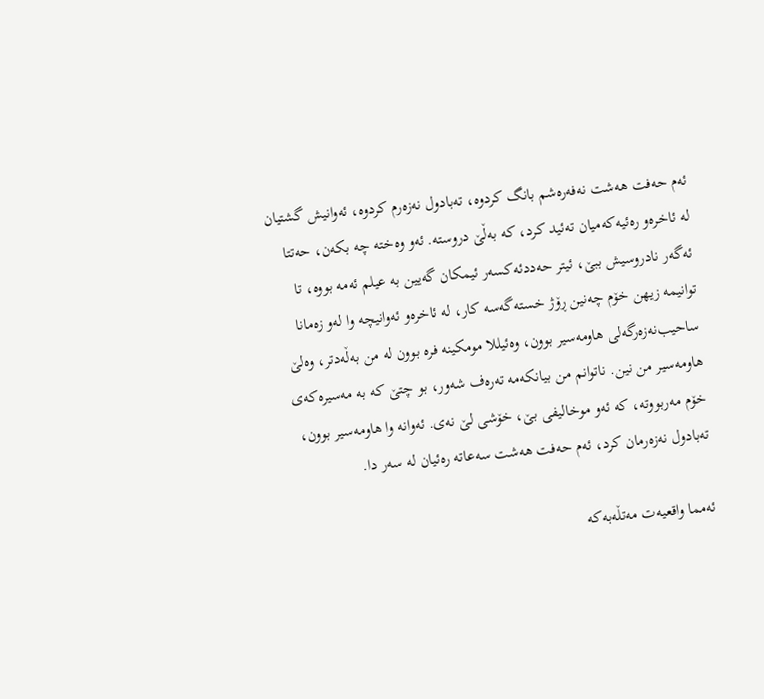ئه‌م‌ حه‌فت‌ هه‌شت‌ نه‌فه‌ره‌شم‌ بانگ‌ کردوه‌‌، ته‌بادول‌ نه‌زه‌رم‌ کردوه‌‌، ئه‌وانیش‌ گشتیان‌ له‌ ئاخره‌و ره‌ئیه‌که‌میان‌ ته‌ئید کرد، که‌ به‌ڵێ‌ دروسته‌. ئه‌و وه‌خته‌ چه‌ بکه‌ن‌، حه‌تتا ئه‌گه‌ر نادروسیش‌ ببێ‌، ئیتر حه‌ددئه‌کسه‌ر ئیمکان‌ گه‌یین‌ به‌ عیلم‌ ئه‌مه بووه‌، تا توانیمه‌ زیهن‌ خۆ‌م‌ چه‌نین‌ ڕۆژ خسته‌گه‌سه‌ کار، له‌ ئاخره‌و ئه‌وانیچه‌ وا له‌و زه‌مانا ساحیب‌نه‌زه‌رگه‌لی‌ هاومه‌سیر بوون‌، وه‌ئیللا مومکینه‌ فره‌ بوون‌ له‌ من‌ به‌ڵه‌دتر، وه‌لێ‌ هاومه‌سیر من‌ نین‌. ناتوانم‌ من‌ بیانکه‌مه‌ ته‌ره‌ف‌ شه‌ور، بو چتێ که‌ به‌ مه‌سیره‌که‌ی خۆ‌م‌ مه‌ربووته‌، که‌ ئه‌و موخالیفی‌ بێ‌، خۆ‌شی‌ لێ‌ نه‌ی‌. ئه‌وانه‌ وا هاومه‌سیر بوون‌، ته‌بادول‌ نه‌زه‌رمان‌ کرد، ئه‌م‌ حه‌فت‌ هه‌شت‌ سه‌عاته‌ ره‌ئیان‌ له‌ سه‌ر دا.

ئه‌مما واقعیه‌ت‌ مه‌تڵه‌به‌که‌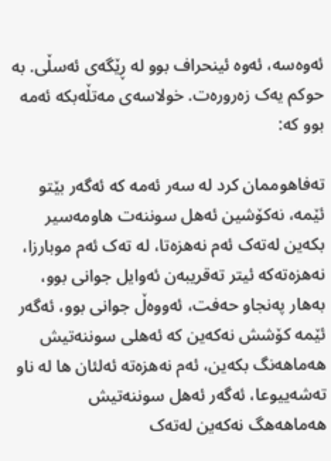ئه‌وه‌سه‌، ئه‌وه‌ ئینحراف‌ بوو له‌ ڕێگه‌ی‌ ئه‌سڵی‌. به‌ حوکم‌ یه‌ک‌ زه‌روره‌ت‌. خولاسه‌ی‌ مه‌تڵه‌بکه‌ ئه‌مه‌ بوو که‌:

ته‌فاهوممان‌ کرد له‌ سه‌ر ئه‌مه‌ که‌ ئه‌گه‌ر بێتو ئێمه‌، نه‌کۆشین‌ ئه‌هل‌ سوننه‌ت‌ هاومه‌سیر بکه‌ین‌ له‌ته‌ک‌ ئه‌م‌ نه‌هزه‌تا، له‌ ته‌ک‌ ئه‌م‌ موبارزا، نه‌هزه‌ته‌که‌ ئیتر ته‌قریبه‌ن ئه‌وایل‌ جوانی‌ بوو، به‌هار په‌نجاو حه‌فت‌، ئه‌ووه‌ڵ‌ جوانی‌ بوو، ئه‌گه‌ر ئێمه‌ کۆشش‌ نه‌که‌ین که‌ ئه‌هلی‌ سوننه‌تیش‌ هه‌ماهه‌نگ‌ بکه‌ین‌، ئه‌م‌ نه‌هزه‌ته‌ ئه‌لئان‌ ها له‌ ناو ته‌شه‌ییوعا، ئه‌گه‌ر ئه‌هل‌ سوننه‌تیش‌ هه‌ماهه‌هگ‌ نه‌که‌ین‌ له‌ته‌ک‌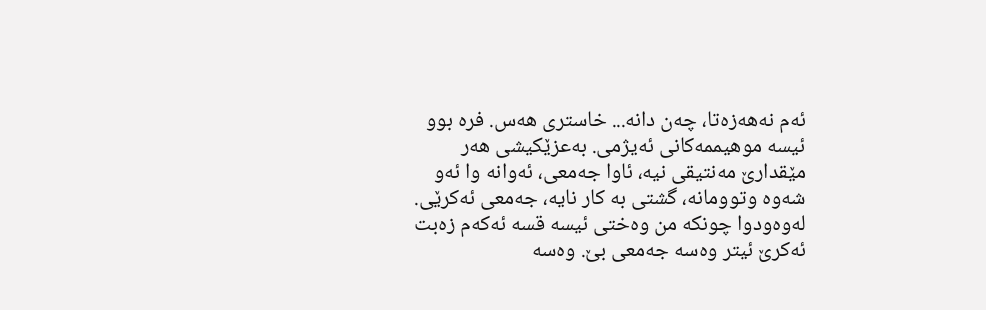ئه‌م‌ نه‌هه‌زه‌تا، چه‌ن‌ دانه‌... خاستری هه‌س‌. فره‌ بوو ئیسه‌ موهیممه‌کانی‌ ئه‌یژمی‌. به‌عزێکیشی‌ هه‌ر مێقدارێ‌ مه‌نتیقی‌ نیه‌، ئاوا جه‌معی‌، ئه‌وانه‌ وا ئه‌و شه‌وه‌ وتوومانه‌، گشتی‌ به‌ کار نایه‌‌، جه‌معی‌ ئه‌کرێی‌. له‌وه‌ودوا چونکه‌ من‌ وه‌ختی‌ ئیسه‌ قسه‌ ئه‌که‌م‌ زه‌بت‌ ئه‌کرێ‌ ئیتر وه‌سه‌ جه‌معی‌ بێ‌. وه‌سه‌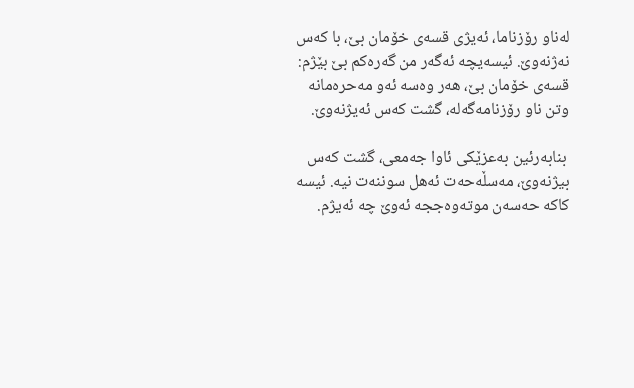له‌ناو رۆزناما، ئه‌یژی‌ قسه‌ی‌ خۆ‌مان‌ بێ‌، با که‌س‌ نه‌ژنه‌وێ‌. ئیسه‌یچه‌ ئه‌گه‌ر من‌ گه‌ره‌کم بێ‌ بێژم‌: قسه‌ی‌ خۆ‌مان‌ بێ‌، هه‌ر وه‌سه‌ ئه‌و مه‌حره‌مانه‌ وتن‌ ناو رۆزنامه‌گه‌له‌، گشت‌ که‌س ئه‌یژنه‌وێ‌.

 بنابه‌رئین‌ به‌عزێکی‌ ئاوا جه‌معی‌، گشت‌ که‌س‌ بیژنه‌وێ‌، مه‌سڵه‌حه‌ت‌ ئه‌هل‌ سوننه‌ت نیه‌. ئیسه‌ کاکه‌ حه‌سه‌ن‌ موته‌وه‌ججه‌ ئه‌وێ‌ چه‌ ئه‌یژم‌.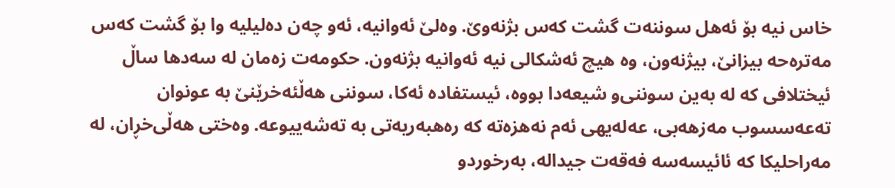خاس‌ نیه‌ بۆ ئه‌هل‌ سوننه‌ت‌ گشت‌ که‌س بژنه‌وێ‌. وه‌لێ‌ ئه‌وانیه‌، ئه‌و چه‌ن‌ ده‌لیلیه‌ وا بۆ گشت‌ که‌س‌ مه‌تره‌حه‌ بیزانێ‌، بیژنه‌ون‌، وه‌ هیچ‌ ئه‌شکالی‌ نیه‌ ئه‌وانیه‌ بژنه‌ون‌. حکومه‌ت‌ زه‌مان‌ له‌ سه‌دها ساڵ‌ ئیختلافی که‌ له‌ به‌ین‌ سوننی‌و شیعه‌دا بووه‌، ئیستفاده‌ ئه‌کا، سوننی‌ هه‌ڵئه‌خرێنێ‌ به‌ عونوان ته‌عه‌سسوب‌ مه‌زهه‌بی‌، عه‌له‌یهی‌ ئه‌م‌ نه‌هزه‌ته‌ که‌ ره‌هبه‌ریه‌تی‌ به‌ ته‌شه‌ییوعه‌. وه‌ختی‌ هه‌ڵی‌خڕان‌، له‌ مه‌راحلیکا که‌ ئائیسه‌سه‌ فه‌قه‌ت‌ جیداله‌، به‌رخوردو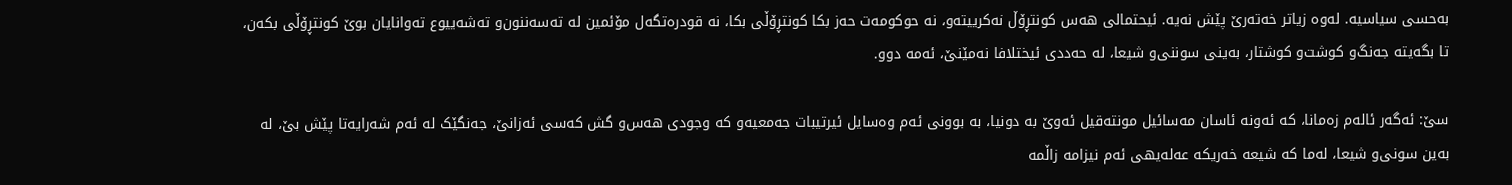به‌حسی‌ سیاسیه‌. له‌وه‌ زیاتر خه‌ته‌رێ‌ پێش‌ نه‌یه‌‌. ئیحتمالی‌ هه‌س‌ کونتڕۆڵ‌ نه‌کرییته‌و، نه‌ حوکومه‌ت‌ حه‌ز بکا کونتڕۆڵی‌ بکا، نه‌ قودره‌تگه‌ل‌ مۆئمین‌ له‌ ته‌سه‌ننون‌و ته‌شه‌ییوع‌ ته‌وانایان‌ بوێ کونتڕۆڵی‌ بکه‌ن‌، تا بگه‌یته‌ جه‌نگ‌و کوشت‌و کوشتار، به‌ینی‌ سوننی‌و شیعا، له‌ حه‌ددی ئیختلافا نه‌مێنێ‌، ئه‌مه‌ دوو.

سێ‌: ئه‌گه‌ر ئاله‌م‌ زه‌مانا، که‌ ئه‌ونه‌ ئاسان‌ مه‌سائیل‌ مونته‌قیل‌ ئه‌وێ‌ به‌ دونیا، به بوونی‌ ئه‌م‌ وه‌سایل‌ ئیرتیبات‌ جه‌معیه‌و که‌ وجودی‌ هه‌س‌و گش‌ که‌سی‌ ئه‌زانێ‌، جه‌نگێک‌ له‌ ئه‌م شه‌رایه‌تا پێش‌ بێ‌، له‌ به‌ین‌ سونی‌و شیعا، له‌ما که‌ شیعه‌ خه‌ریکه‌ عه‌له‌یهی‌ ئه‌م‌ نیزامه‌ زاڵمه‌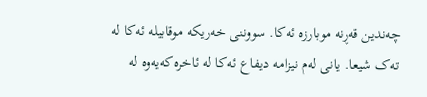چه‌ندین‌ قه‌ڕنه‌ موبارزه‌ ئه‌کا. سووننی‌ خه‌ریکه‌ موقابیله‌ ئه‌کا له‌ ته‌ک‌ شیعا. یانی‌ له‌م‌ نیزامه‌ دیفاع‌ ئه‌کا له‌ ئاخره‌که‌یه‌وه‌ له‌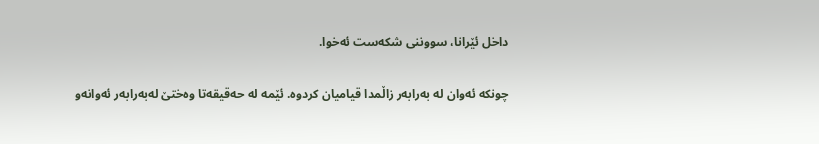داخل‌ ئێرانا، سووننی‌ شکه‌ست‌ ئه‌خوا.

چونکه‌ ئه‌وان‌ له‌ به‌رابه‌ر زاڵمدا قیامیان‌ کردوه‌. ئێمه‌ له‌ حه‌قیقه‌تا وه‌ختێ‌ له‌به‌رابه‌ر ئه‌وانه‌و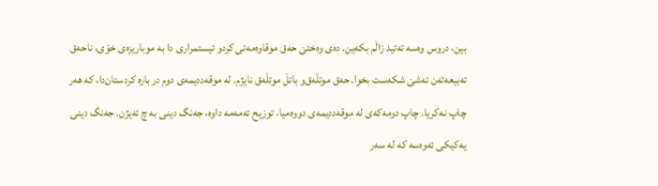بین‌، دروس‌ وه‌سه‌ ته‌ئید زاڵم‌ بکه‌ین‌. ده‌ی‌ وه‌ختێ‌ حه‌ق‌ موقاوه‌مه‌تی‌ کردو ئیستمراری‌ دا به‌ موباریزه‌ی‌ خۆ‌ی‌، ناحه‌ق‌ ته‌بیعه‌ته‌ن‌ ئه‌شێ‌ شکه‌ست‌ بخوا. حه‌ق موتڵه‌ق‌و باتڵ‌ موتڵه‌ق‌ نایژم. له‌ موقه‌ددیمه‌ی‌ دوم‌ در باره‌ کردستان‌دا، که‌ هه‌ر چاپ‌ نه‌کریا. چاپ‌ دومه‌که‌ی‌ له‌ موقه‌ددیمه‌ی‌ دووه‌میا، توزیح‌ ئه‌مه‌مه‌ داوه‌، جه‌نگ‌ دینی‌ به‌ چ‌ ئه‌یژن‌. جه‌نگ‌ دینی‌ یه‌کیکی‌ ئه‌وه‌سه‌ که‌ له‌ سه‌ر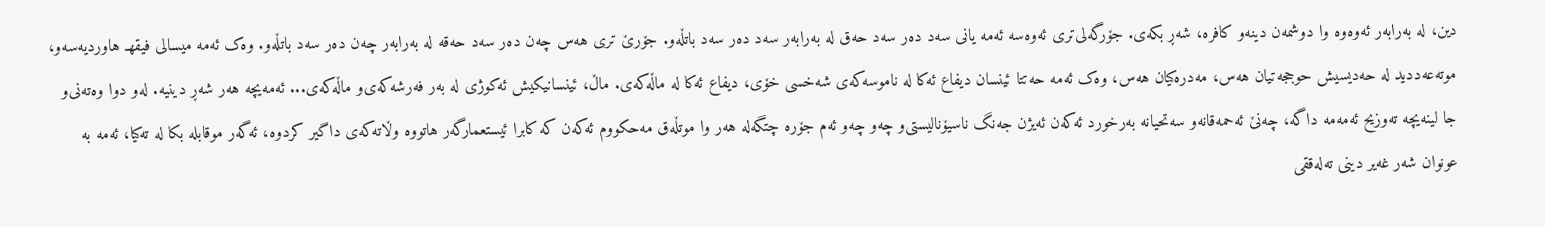دین‌، له‌ به‌رابه‌ر ئه‌وه‌وه‌ وا دوشمه‌ن‌ دینه‌و کافره‌، شه‌ڕ بکه‌ی‌. جۆرگه‌لی‌تری‌ ئه‌وه‌سه‌ ئه‌مه‌ یانی‌ سه‌د ده‌ر سه‌د حه‌ق‌ له‌ به‌رابه‌ر سه‌د ده‌ر سه‌د باتڵه‌و. جۆرێ‌ تری‌ هه‌س‌ چه‌ن ده‌ر سه‌د حه‌قه‌ له‌ به‌رابه‌ر چه‌ن‌ ده‌ر سه‌د باتڵه‌و. وه‌ک‌ ئه‌مه‌ میسالی‌ فیقهـ‌ هاوردیه‌سه‌و، موته‌عه‌ددید له‌ حه‌دیسیش‌ حوججه‌تیان‌ هه‌س،‌ مه‌دره‌کیان‌ هه‌س‌، وه‌ک‌ ئه‌مه‌ حه‌تتا ئینسان‌ دیفاع‌ ئه‌کا له‌ ناموسه‌که‌ی‌ شه‌خسی‌ خۆ‌ی‌، دیفاع‌ ئه‌کا له‌ ماڵه‌که‌ی‌. ماڵ‌، ئینسانیکیش‌ ئه‌کوژی‌ له‌ به‌ر فه‌رشه‌که‌ی‌و ماڵه‌که‌ی‌... ئه‌مه‌یچه‌ هه‌ر شه‌ڕ دینیه‌. له‌و دوا وه‌ته‌نی‌و جا لینه‌یچه‌ ته‌وزیح‌ ئه‌مه‌مه‌ داگه،‌ چه‌نێ‌ ئه‌حمه‌قانه‌و سه‌تحیانه‌ به‌رخورد ئه‌که‌ن‌ ئه‌یژن جه‌نگ‌ ناسیۆنالیستی‌و چه‌و چه‌و ئه‌م‌ جۆره‌ چتگه‌له‌ هه‌ر وا موتڵه‌ق‌ مه‌حکووم‌ ئه‌که‌ن‌ که کابرا ئیستعمارگه‌ر هاتووه‌ وڵاته‌که‌ی‌ داگیر کردوه‌، ئه‌گه‌ر موقابله‌ بکا له‌ ته‌کیا، ئه‌مه‌ به‌ عونوان‌ شه‌ر غه‌یر دینی‌ ته‌له‌ققی‌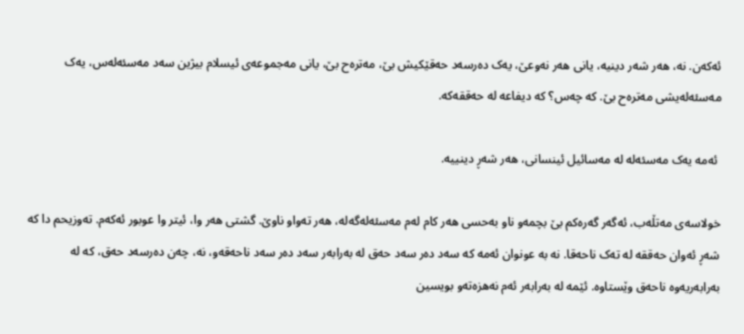ئه‌که‌ن‌. نه‌، هه‌ر شه‌ر دینیه‌، یانی‌ هه‌ر نه‌وعێ‌، یه‌ک‌ ده‌رسه‌د حه‌قێکیش‌ بێ‌، مه‌تره‌ح‌ بێ‌، یانی‌ مه‌جموعه‌ی‌ ئیسلام‌ بیژین‌ سه‌د مه‌سئه‌له‌س‌، یه‌ک‌ مه‌سئه‌له‌یشی‌ مه‌تره‌ح‌ بێ‌. که‌ چه‌س‌؟ که‌ دیفاعه‌ له‌ حه‌ققه‌که‌.

 ئه‌مه‌ یه‌ک‌ مه‌سئه‌له‌ له‌ مه‌سائیل‌ ئینسانی‌، هه‌ر شه‌ڕ دینییه‌.

خولاسه‌ی‌ مه‌تڵه‌ب‌، ئه‌گه‌ر گه‌ره‌کم‌ بێ‌ بچمه‌و ناو به‌حسی‌ هه‌ر کام‌ له‌م‌ مه‌سئه‌له‌گه‌له‌، هه‌ر ته‌واو ناوێ‌. گشتی‌ هه‌ر وا، ئیتر وا عوبور ئه‌که‌م‌. ته‌وزیحم‌ دا که‌ شه‌ڕ ئه‌وان‌ حه‌ققه‌ له‌ ته‌ک‌ ناحه‌قا. نه‌ به‌ عونوان‌ ئه‌مه‌ که‌ سه‌د ده‌ر سه‌د حه‌ق‌ له‌ به‌رابه‌ر سه‌د ده‌ر سه‌د ناحه‌قه‌و، نه‌، چه‌ن‌ ده‌رسه‌د حه‌ق‌، که‌ له‌ به‌رابه‌ریه‌وه‌ ناحه‌ق‌ وێستاوه‌. ئێمه‌ له‌ به‌رابه‌ر ئه‌م‌ نه‌هزه‌ته‌و بویسین‌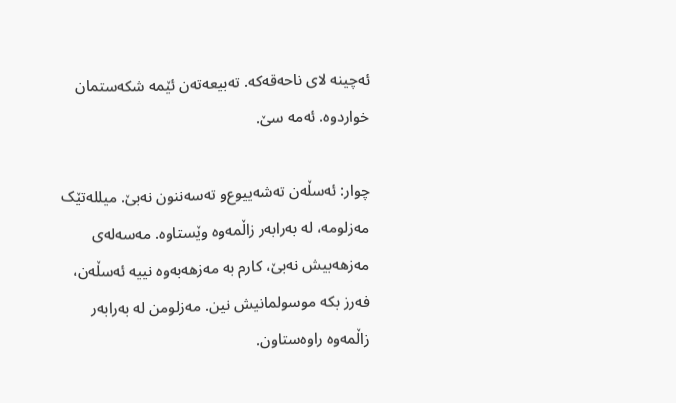ئه‌چینه‌ لای ناحه‌قه‌که‌. ته‌بیعه‌ته‌ن‌ ئێمه‌ شکه‌ستمان‌ خواردوه‌. ئه‌مه‌ سێ‌.

چوار: ئه‌سڵه‌ن‌ ته‌شه‌ییوع‌و ته‌سه‌ننون‌ نه‌بێ‌. میلله‌تێک‌ مه‌زلومه‌، له‌ به‌رابه‌ر زاڵمه‌وه‌ وێستاوه‌. مه‌سه‌له‌ی‌ مه‌زهه‌بیش‌ نه‌بێ‌، کارم‌ به‌ مه‌زهه‌به‌وه‌ نییه‌ ئه‌سڵه‌ن‌، فه‌رز بکه موسولمانیش‌ نین‌. مه‌زلومن‌ له‌ به‌رابه‌ر زاڵمه‌وه‌ راوه‌ستاون‌.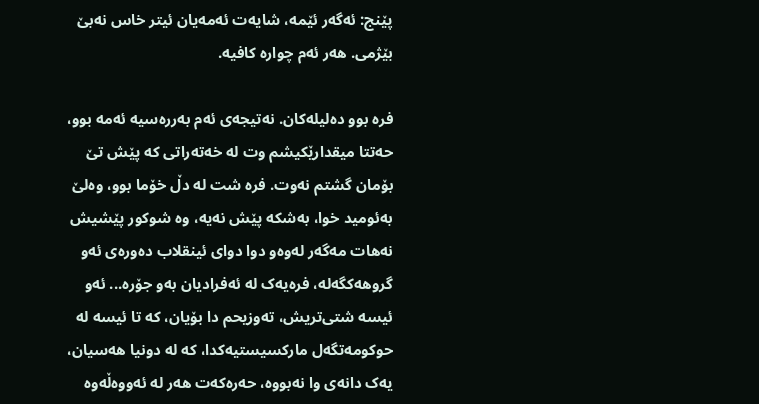پێنج‌: ئه‌گه‌ر ئێمه‌‌، شایه‌ت‌ ئه‌مه‌یان‌ ئیتر خاس‌ نه‌بێ‌ بێژمی‌. هه‌ر ئه‌م‌ چواره‌ کافیه‌.

فره‌ بوو ده‌لیله‌کان‌. نه‌تیجه‌ی‌ ئه‌م‌ به‌رره‌سیه‌ ئه‌مه‌ بوو، حه‌تتا میقدارێکیشم‌ وت‌ له‌ خه‌ته‌راتی‌ که‌ پێش‌ تێ‌ بۆمان‌ گشتم‌ نه‌وت‌. فره‌ شت‌ له‌ دڵ‌ خۆ‌ما بوو، وه‌لێ‌ به‌ئومید خوا، به‌شکه‌ پێش‌ نه‌یه‌‌، وه‌ شوکور پێشیش نه‌هات‌ مه‌گه‌ر له‌وه‌و دوا دوای‌ ئینقلاب ده‌وره‌ی‌ ئه‌و گروهه‌کگه‌له‌، فره‌یه‌ک‌ له‌ ئه‌فرادیان‌ به‌و جۆره‌... ئه‌و ئیسه‌ شتی‌تریش‌، ته‌وزیحم‌ دا بۆیان‌، که‌ تا ئیسه‌ له‌ حوکومه‌تگه‌ل‌ مارکسیستیه‌کدا، که‌ له‌ دونیا هه‌سیان‌، یه‌ک‌ دانه‌ی‌ وا نه‌بووه‌، حه‌ره‌که‌ت‌ هه‌ر له‌ ئه‌ووه‌ڵه‌وه‌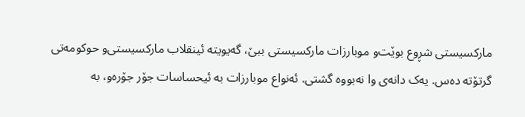مارکسیستی‌ شڕوع‌ بوێت‌و موبارزات‌ مارکسیستی‌ ببێ‌، گه‌یویته‌ ئینقلاب‌ مارکسیستی‌و حوکومه‌تی‌ گرتۆته‌ ده‌س‌. یه‌ک‌ دانه‌ی‌ وا نه‌بووه‌ گشتی‌. ئه‌نواع‌ موبارزات‌ به‌ ئیحساسات‌ جۆر جۆره‌و، به‌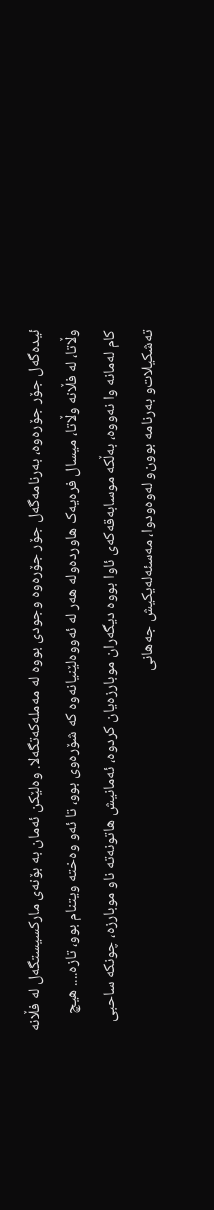ئیده‌گه‌ل‌ جۆر جۆره‌وه‌، به‌رنامه‌گه‌ل‌ جۆر جۆره‌وه‌ وجودی‌ بووه‌‌ له‌ مه‌مله‌که‌تگه‌لا. وه‌لێکن ئه‌مان‌ به‌ بۆنه‌ی‌ مارکسیستگه‌ل‌ له‌ فڵانه‌ وڵاتا، له‌ فڵانه‌ وڵاتا، میسال‌ فره‌یه‌ک‌ هاورده‌وله‌ هه‌ر له‌ ئه‌ووه‌لێنیانه‌وه‌ که‌ شۆره‌وی‌ بوو، تا ئه‌و وه‌خته‌ ویتنام‌ بوو، تازه‌.... هیچ‌ کام‌ له‌مانه‌ وا نه‌ووه‌، به‌ڵکه‌ موسابه‌قه‌که‌ی‌ ئاوا بووه‌ دیگه‌ران‌ موبارزه‌یان کردوه‌‌، ئه‌مانیش‌ هاتونه‌ته‌ ناو موبارزه‌، چونکه‌ ساحبی‌ ته‌شکیلات‌و به‌رنامه‌ بوون‌و له‌وه‌ودوا، مه‌سئه‌له‌یکیش‌ جه‌هانی‌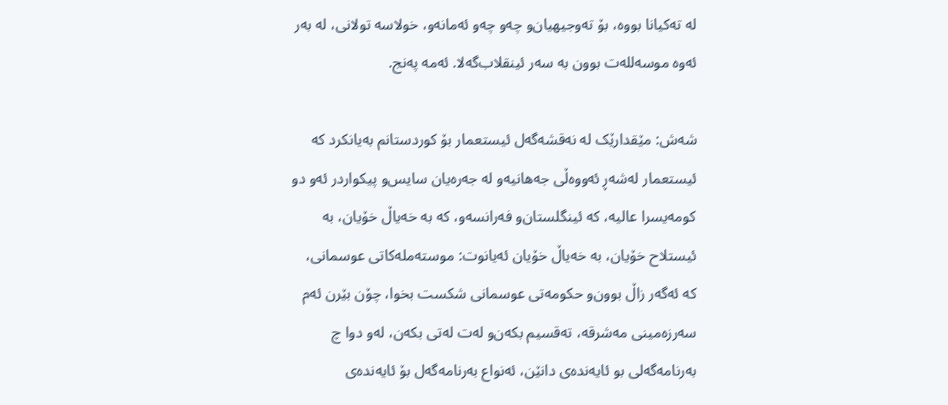له‌ ته‌کیانا بووه‌، بۆ ته‌وجیهیان‌و چه‌و چه‌و ئه‌مانه‌و، خولاسه‌ تولانی‌، له‌ به‌ر ئه‌وه‌ موسه‌لله‌ت‌ بوون‌ به‌ سه‌ر ئینقلاب‌گه‌لا. ئه‌مه‌ په‌نج‌.

شه‌ش‌: مێقدارێک‌ له‌ نه‌قشه‌گه‌ل‌ ئیستعمار بۆ کوردستانم‌ به‌یانکرد که‌ ئیستعمار له‌شه‌ڕ ئه‌ووه‌ڵی‌ جه‌هانیه‌و له‌ جه‌ره‌یان‌ سایس‌و پیکواردر ئه‌و دو کومه‌یسرا عالیه‌، که‌ ئینگلستان‌و فه‌رانسه‌و، که‌ به‌ خه‌یاڵ‌ خۆ‌یان‌، به‌ ئیستلاح‌ خۆ‌یان‌، به‌ خه‌یاڵ خۆ‌یان‌ ئه‌یانوت‌: موسته‌مله‌کاتی‌ عوسمانی‌، که‌ ئه‌گه‌ر زاڵ‌ بوون‌و حکومه‌تی‌ عوسمانی‌ شکست بخوا، چۆن‌ بێرن‌ ئه‌م‌ سه‌رزه‌مینی‌ مه‌شرقه‌، ته‌قسیم‌ بکه‌ن‌و له‌ت‌ له‌تی‌ بکه‌ن‌، له‌و دوا چ به‌رنامه‌گه‌لی‌ بو ئایه‌نده‌ی‌ دانێن‌، ئه‌نواع‌ به‌رنامه‌گه‌ل‌ بۆ ئایه‌نده‌ی‌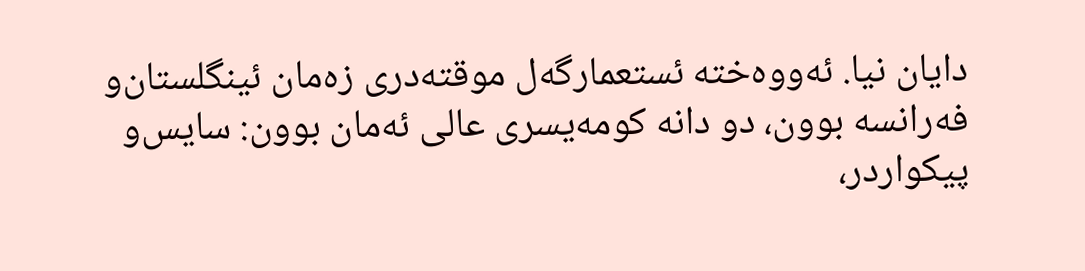دایان‌ نیا. ئه‌ووه‌خته‌ ئستعمارگه‌ل‌ موقته‌دری‌ زه‌مان‌ ئینگلستان‌و فه‌رانسه‌ بوون‌، دو دانه‌ کومه‌یسری‌ عالی‌ ئه‌مان‌ بوون‌: سایس‌و پیکواردر،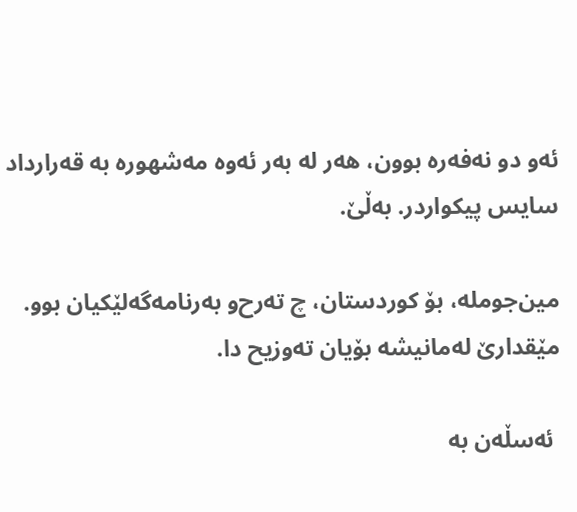ئه‌و دو نه‌فه‌ره‌ بوون‌، هه‌ر له‌ به‌ر ئه‌وه‌ مه‌شهوره‌ به‌ قه‌رارداد سایس‌ پیکواردر. به‌ڵێ‌.

مین‌جومله‌، بۆ کوردستان‌، چ‌ ته‌رح‌و به‌رنامه‌گه‌لێکیان‌ بوو. مێقدارێ‌ له‌مانیشه‌ بۆیان‌ ته‌وزیح‌ دا.

 ئه‌سڵه‌ن‌ به‌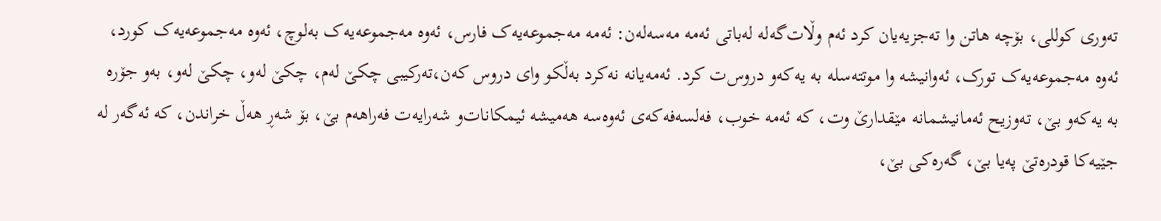ته‌وری‌ کوللی‌، بۆچه‌ هاتن‌ وا ته‌جزیه‌یان‌ کرد ئه‌م‌ وڵات‌گه‌له‌ له‌باتی‌ ئه‌مه‌ مه‌سه‌له‌ن‌: ئه‌مه‌ مه‌جموعه‌یه‌ک فارس‌، ئه‌وه‌ مه‌جموعه‌یه‌ک‌ به‌لوچ‌، ئه‌وه‌ مه‌جموعه‌یه‌ک‌ کورد، ئه‌وه‌ مه‌جموعه‌یه‌ک‌ تورک‌، ئه‌وانیشه‌ وا موتته‌سله‌ به‌ یه‌که‌و دروس‌ت کرد. ئه‌مه‌یانه‌ نه‌کرد به‌ڵکو وای‌ دروس‌ که‌ن‌،ته‌رکیبی‌ چکێ‌ له‌م‌، چکێ‌ له‌و، چکێ‌ له‌و، به‌و جۆره‌ به‌ یه‌که‌و بێ‌، ته‌وزیح‌ ئه‌مانیشمانه‌ مێقدارێ‌ وت‌، که‌ ئه‌مه‌ خوب‌، فه‌لسه‌فه‌که‌ی‌ ئه‌وه‌سه‌ هه‌میشه‌ ئیمکانات‌و شه‌رایه‌ت‌ فه‌راهه‌م‌ بێ، بۆ شه‌ڕ هه‌ڵ‌ خراندن‌، که‌ ئه‌گه‌ر له‌ جێیه‌کا قودره‌تێ‌ په‌یا بێ‌، گه‌ره‌کی‌ بێ‌،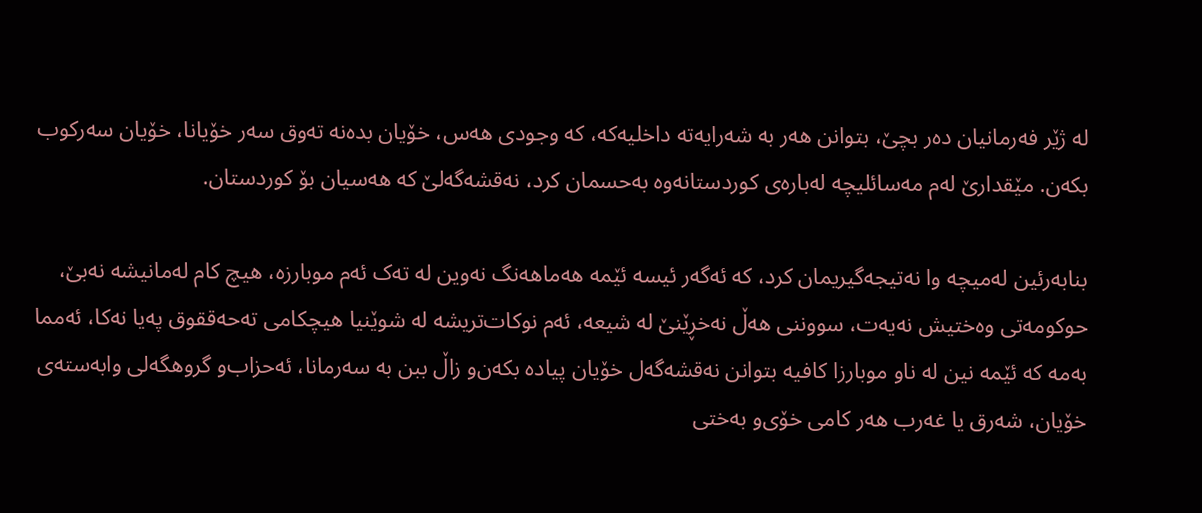له‌ ژێر فه‌رمانیان‌ ده‌ر بچێ‌، بتوانن‌ هه‌ر به‌ شه‌رایه‌ته‌ داخلیه‌که‌، که‌ وجودی‌ هه‌س‌، خۆ‌یان بده‌نه‌ ته‌وق‌ سه‌ر خۆ‌یانا، خۆ‌یان‌ سه‌رکوب‌ بکه‌ن‌. مێقدارێ‌ له‌م‌ مه‌سائلیچه‌ له‌باره‌ی‌ کوردستانه‌وه‌ به‌حسمان‌ کرد، نه‌قشه‌گه‌لێ‌ که‌ هه‌سیان‌ بۆ کوردستان‌.

بنابه‌رئین‌ له‌میچه‌ وا نه‌تیجه‌گیریمان‌ کرد، که‌ ئه‌گه‌ر ئیسه‌ ئێمه‌‌ هه‌ماهه‌نگ‌ نه‌وین‌ له‌ ته‌ک‌ ئه‌م‌ موبارزه‌، هیچ‌ کام‌ له‌مانیشه‌ نه‌بێ‌، حوکومه‌تی‌ وه‌ختیش‌ نه‌یه‌ت‌، سووننی‌ هه‌ڵ‌ نه‌خڕێنێ‌ له‌ شیعه‌، ئه‌م‌ نوکات‌تریشه‌ له‌ شوێنیا هیچکامی ته‌حه‌ققوق‌ په‌یا نه‌کا، ئه‌مما به‌مه‌ که‌ ئێمه‌‌ نین‌ له‌ ناو موبارزا کافیه بتوانن‌ نه‌قشه‌گه‌ل‌ خۆ‌یان‌ پیاده‌ بکه‌ن‌و زاڵ‌ ببن‌ به‌ سه‌رمانا، ئه‌حزاب‌و گروهگه‌لی وابه‌سته‌ی‌ خۆ‌یان‌، شه‌رق‌ یا غه‌رب‌ هه‌ر کامی‌ خۆ‌ی‌و به‌ختی‌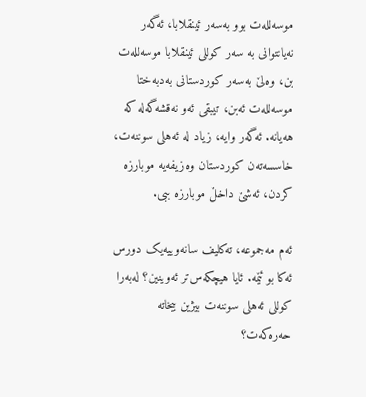موسه‌لله‌ت‌ بوو به‌سه‌ر ئینقلابا، ئه‌گه‌ر نه‌یانتوانی‌ به‌ سه‌ر کوللی‌ ئینقلابا موسه‌لله‌ت‌ بن‌، وه‌لێ‌ به‌سه‌ر کوردستانی‌ به‌دبه‌ختا موسه‌لله‌ت‌ ئه‌بن‌، تیبقی ئه‌و نه‌قشه‌گه‌له‌ که‌ هه‌یانه‌‌. ئه‌گه‌ر وایه‌، زیاد له‌ ئه‌هلی‌ سوننه‌ت‌، خاسسه‌ته‌ن‌ کوردستان‌ وه‌زیفه‌یه‌ موبارزه‌ کردن‌، ئه‌شێ‌ داخڵ موبارزه‌ ببی‌.

ئه‌م‌ مه‌جموعه‌، ته‌کلیف‌ سانه‌وییه‌یک‌ دورس‌ ئه‌کا بو ئێمه‌‌. ئایا هیچکه‌س‌تر ئه‌وینین‌؟ له‌به‌را کوللی‌ ئه‌هلی‌ سوننه‌ت‌ بیژین بیخاته‌ حه‌ره‌که‌ت‌؟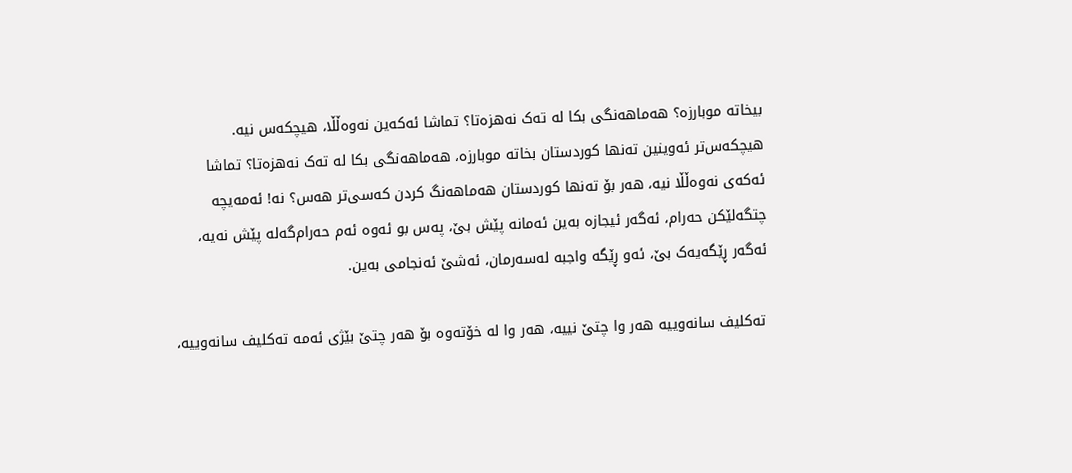بیخاته‌ موبارزه‌؟ هه‌ماهه‌نگی‌ بکا له‌‌ ته‌ک‌ نه‌هزه‌تا؟ تماشا ئه‌که‌ین‌ نه‌وه‌ڵڵا، هیچکه‌س‌ نیه‌. هیچکه‌س‌تر ئه‌وینین‌ ته‌نها کوردستان‌ بخاته‌ موبارزه‌، هه‌ماهه‌نگی‌ بکا له‌ ته‌ک‌ نه‌هزه‌تا؟ تماشا ئه‌که‌ی‌ نه‌وه‌ڵڵا نیه‌، هه‌ر بۆ ته‌نها کوردستان‌ هه‌ماهه‌نگ‌ کردن‌ که‌سی‌تر هه‌س‌؟ نه‌! ئه‌مه‌یچه‌ چتگه‌لێکن حه‌رام‌، ئه‌گه‌ر ئیجازه‌ به‌ین‌ ئه‌مانه‌ پێش‌ بێ‌، په‌س‌ بو ئه‌وه‌ ئه‌م‌ حه‌رام‌گه‌له‌ پێش‌ نه‌یه‌‌، ئه‌گه‌ر ڕێگه‌یه‌ک‌ بێ، ئه‌و ڕێگه‌ واجبه‌ له‌سه‌رمان‌، ئه‌شێ‌ ئه‌نجامی‌ به‌ین‌.

 ته‌کلیف‌ سانه‌وییه هه‌ر وا چتێ‌ نییه‌، هه‌ر وا له‌ خۆ‌ته‌وه‌ بۆ هه‌ر چتێ‌ بێژی‌ ئه‌مه‌ ته‌کلیف‌ سانه‌وییه‌،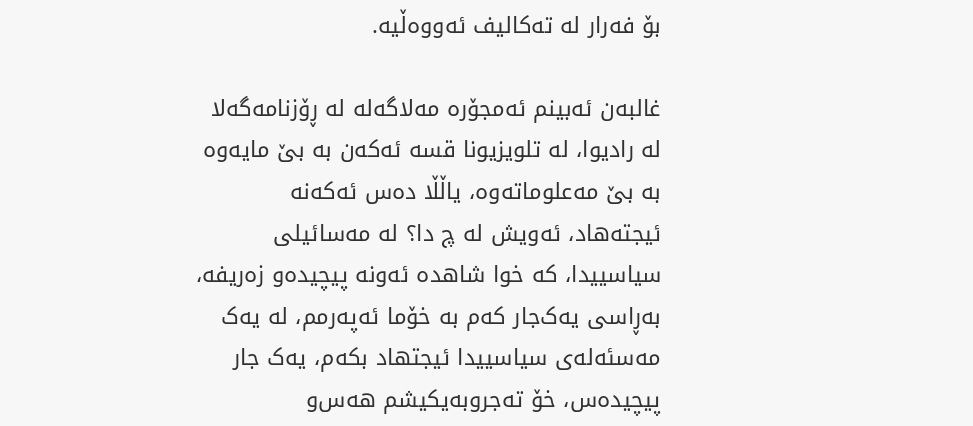بۆ فه‌رار له‌ ته‌کالیف‌ ئه‌ووه‌ڵیه‌.

غالبه‌ن‌ ئه‌بینم ئه‌مجۆره‌ مه‌لاگه‌له‌ له‌ ڕۆزنامه‌گه‌لا له‌ رادیوا، له‌ تلویزیونا قسه‌ ئه‌که‌ن‌ به‌ بێ مایه‌وه‌ به‌ بێ‌ مه‌علوماته‌وه‌، یاڵڵا ده‌س‌ ئه‌که‌نه‌ ئیجته‌هاد، ئه‌ویش‌ له‌ چ دا؟ له‌ مه‌سائیلی‌ سیاسییدا، که‌ خوا شاهده‌ ئه‌ونه‌ پیچیده‌و زه‌ریفه‌، به‌ڕاسی‌ یه‌ک‌جار که‌م‌ به‌ خۆ‌ما ئه‌په‌رمم‌، له‌ یه‌ک‌ مه‌سئه‌له‌ی‌ سیاسییدا ئیجتهاد بکه‌م‌، یه‌ک‌ جار پیچیده‌س‌، خۆ ته‌جروبه‌یکیشم‌ هه‌س‌و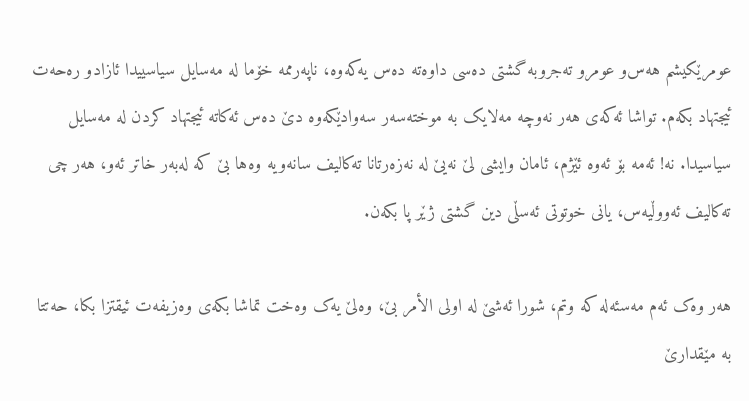عومرێکیشم‌ هه‌س‌و عومرو ته‌جروبه‌ گشتی‌ ده‌سی‌ داوه‌ته‌ ده‌س‌ یه‌که‌وه‌، ناپه‌رممه‌ خۆ‌ما له‌ مه‌سایل‌ سیاسییدا ئازادو ره‌حه‌ت‌ ئیجتهاد بکه‌م‌. تواشا ئه‌که‌ی‌ هه‌ر نه‌وچه‌ مه‌لایک‌ به‌ موخته‌سه‌ر سه‌وادێکه‌وه‌ دێ‌ ده‌س‌ ئه‌کاته‌ ئیجتهاد کردن‌ له‌ مه‌سایل سیاسیدا. نه‌! ئه‌مه‌ بۆ ئه‌وه‌ ئێژم‌، ئامان‌ وایشی‌ لێ‌ نه‌یێ‌ له‌ نه‌زه‌رتانا ته‌کالیف‌ سانه‌ویه‌ وه‌ها بێ‌ که‌ له‌به‌ر خاتر ئه‌و، هه‌ر چی ته‌کالیف‌ ئه‌ووڵیه‌س‌، یانی‌ خوتوتی‌ ئه‌سڵی دین‌ گشتی‌ ژێر پا بکه‌ن‌.

هه‌ر وه‌ک‌ ئه‌م‌ مه‌سئه‌له‌ که‌ وتم‌، شورا ئه‌شێ‌ له اولی‌ الأمر بێ‌، وه‌لێ‌ یه‌ک‌ وه‌خت‌ تماشا بکه‌ی‌ وه‌زیفه‌ت‌ ئیقتزا بکا، حه‌تتا به‌ مێقدارێ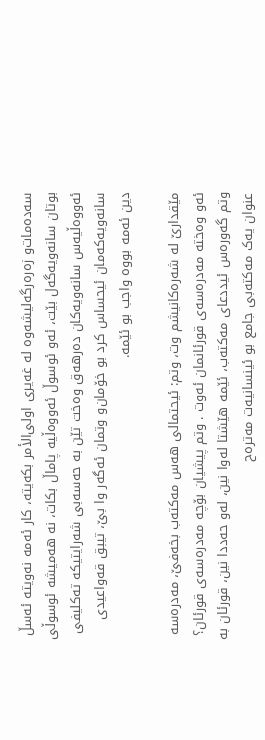سه‌ده‌مات‌و زه‌ره‌رگه‌لیشه‌وه‌ له‌ غه‌یری‌ اولی‌الأمر بکه‌یته‌، کار ئه‌مه‌ نه‌ویته‌ ئه‌سڵ بوتان‌ سانه‌ویه‌گه‌ل‌ بێت‌، ئه‌و ئوسوڵ‌ ئه‌ووه‌ڵیه‌ پاماڵ بکات‌، نه‌ هه‌میشه‌ ئوسوڵی‌ ئه‌ووه‌ڵیه‌س‌ سانه‌ویه‌کان‌ ده‌رهه‌ق‌ وه‌خت‌ تێن‌ به‌ حه‌سه‌بی‌ شه‌رایتیکه‌ ته‌کلیفی‌ سانه‌ویه‌که‌مان‌ ئیحساس‌ کرد بو خۆ‌مان‌و وتمان‌ ئه‌گه‌ر وا بێ‌، تیبق‌ قه‌واعیدی دین‌ ئه‌مه‌ بووه واجب‌ بو ئێمه‌‌.

مێقدارێ‌ له‌ شه‌ره‌کانیشم‌ وت‌، وتم‌: ئیحتمالی‌ هه‌س‌ مه‌کته‌ب‌ بخه‌فێ‌، مه‌دره‌سه‌ ئه‌و وه‌خته‌ مه‌دره‌سه‌ی‌ قورئانمان‌ ئه‌وت‌ . وتم‌ پیشیان‌ بۆچه‌ مه‌دره‌سه‌ی قورئان‌؟ وتم‌ گه‌وره‌س‌ ئیددعای‌ مه‌کته‌ب‌، ئێمه‌‌ هێشتا له‌وا نین‌، له‌و حه‌ددا نین‌، قورئان‌ به‌ عنوان‌ یه‌ک‌ مه‌کته‌بی‌ جامع‌ بو ئینسانیه‌ت‌ مه‌تره‌ح‌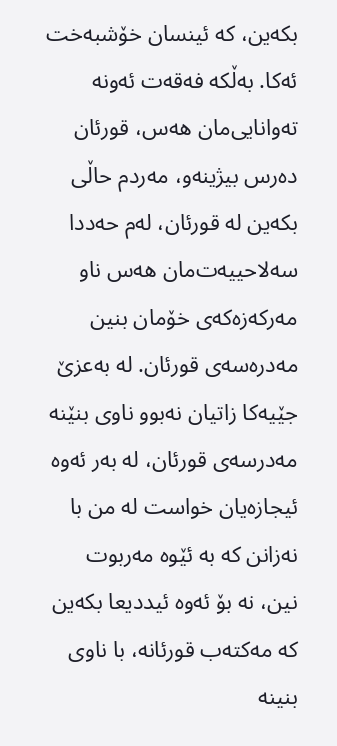بکه‌ین‌، که‌ ئینسان‌ خۆ‌شبه‌خت ئه‌کا. به‌ڵکه‌ فه‌قه‌ت‌ ئه‌ونه‌ ته‌وانایی‌مان‌ هه‌س‌، قورئان‌ ده‌رس‌ بیژینه‌و، مه‌ردم حاڵی‌ بکه‌ین‌ له‌ قورئان‌، له‌م‌ حه‌ددا سه‌لاحییه‌ت‌مان‌ هه‌س‌ ناو مه‌رکه‌زه‌که‌ی‌ خۆ‌مان‌ بنین‌ مه‌دره‌سه‌ی‌ قورئان‌. له‌ به‌عزێ‌ جێیه‌‌کا زاتیان‌ نه‌بوو ناوی‌ بنێنه‌ مه‌درسه‌ی‌ قورئان‌، له‌ به‌ر ئه‌وه‌ ئیجازه‌یان‌ خواست‌ له‌ من‌ با نه‌زانن‌ که‌ به‌ ئێوه‌ مه‌ربوت‌ نین‌، نه‌ بۆ ئه‌وه ئیددیعا بکه‌ین‌ که‌ مه‌کته‌ب‌ قورئانه‌، با ناوی‌ بنینه‌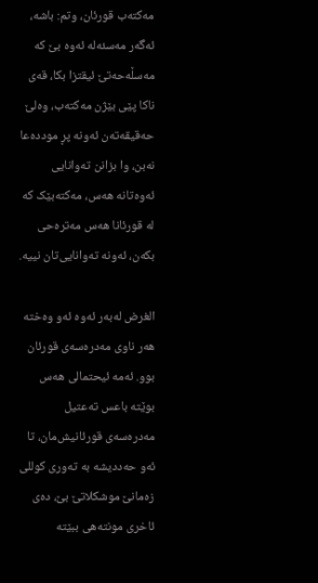مه‌کته‌ب‌ قورئان‌، وتم‌: باشه‌، ئه‌گه‌ر مه‌سئه‌له‌ ئه‌وه‌ بێ‌ که‌ مه‌سڵه‌حه‌تێ‌ ئیقتزا بکا، قه‌ی‌ ناکا پێی‌ بێژن‌ مه‌کته‌ب‌، وه‌لێ حه‌قیقه‌ته‌ن‌ ئه‌ونه‌ پڕ مودده‌عا نه‌بن‌، وا بزانن‌ ته‌وانایی‌ ئه‌وه‌تانه‌ هه‌س‌، مه‌کته‌بێک که‌ له‌ قورئانا هه‌س‌ مه‌تره‌حی‌ بکه‌ن‌، ئه‌ونه‌ ته‌وانایی‌تان‌ نییه‌.

الغرض‌ له‌به‌ر ئه‌وه‌ ئه‌و وه‌خته‌ هه‌ر ناوی‌ مه‌دره‌سه‌ی‌ قورئان‌ بوو. ئه‌مه‌ ئیحتمالی‌ هه‌س‌ بوێته‌ باعس‌ ته‌عتیل‌ مه‌دره‌سه‌ی‌ قورئانیش‌مان‌، تا ئه‌و حه‌ددیشه‌ به‌ ته‌وری‌ کوللی‌ زه‌مانێ‌ موشکلاتێ‌ بێ‌، ده‌ی‌ ئاخری‌ مونته‌هی‌ ببێته‌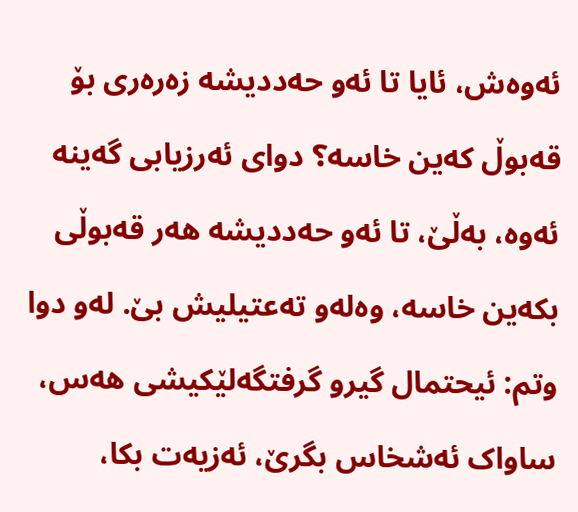ئه‌وه‌ش‌، ئایا تا ئه‌و حه‌ددیشه‌ زه‌‌ره‌ری‌ بۆ قه‌بوڵ‌ که‌ین‌ خاسه‌؟ دوای‌ ئه‌رزیابی‌ گه‌ینه‌ ئه‌وه‌، به‌ڵێ‌، تا ئه‌و حه‌ددیشه‌ هه‌ر قه‌بوڵی‌ بکه‌ین‌ خاسه‌، وه‌له‌و ته‌عتیلیش‌ بێ‌. له‌و دوا وتم‌: ئیحتمال‌ گیرو گرفتگه‌لێکیشی‌ هه‌س‌، ساواک‌ ئه‌شخاس‌ بگرێ، ئه‌زیه‌ت‌ بکا،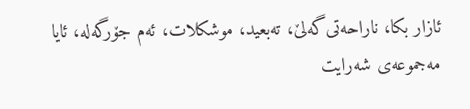ئازار بکا، ناراحه‌تی‌گه‌لێ‌، ته‌بعید، موشکلات‌، ئه‌م‌ جۆرگه‌له‌، ئایا مه‌جموعه‌ی‌ شه‌رایت‌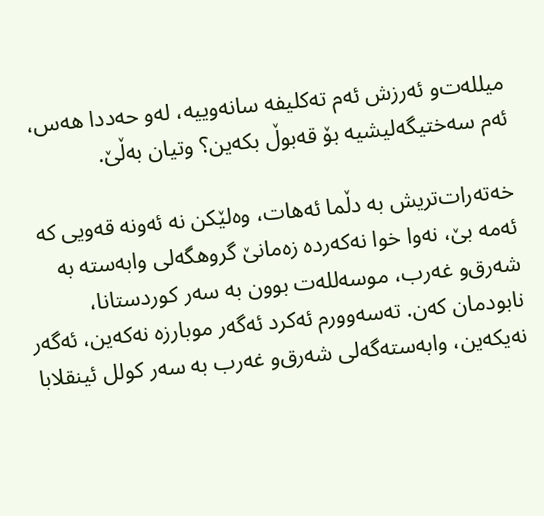میلله‌ت‌و ئه‌رزش‌ ئه‌م‌ ته‌کلیفه‌ سانه‌وییه‌، له‌و حه‌ددا هه‌س‌، ئه‌م‌ سه‌ختیگه‌لیشیه‌ بۆ قه‌بوڵ‌ بکه‌ین‌؟ وتیان‌ به‌ڵێ‌.

خه‌ته‌رات‌تریش‌ به‌ دڵما ئه‌هات‌، وه‌لێکن‌ نه‌ ئه‌ونه‌ قه‌ویی‌ که‌ ئه‌مه‌ بێ‌، نه‌وا خوا نه‌که‌رده زه‌مانێ‌ گروهگه‌لی‌ وابه‌سته‌ به‌ شه‌رق‌و غه‌رب‌، موسه‌لله‌ت‌ بوون‌ به‌ سه‌ر کوردستانا، نابودمان‌ که‌ن‌. ته‌سه‌وورم‌ ئه‌کرد ئه‌گه‌ر موبارزه‌ نه‌که‌ین‌، ئه‌گه‌ر نه‌یکه‌ین‌، وابه‌سته‌گه‌لی شه‌رق‌و غه‌رب‌ به‌ سه‌ر کولل‌ ئینقلابا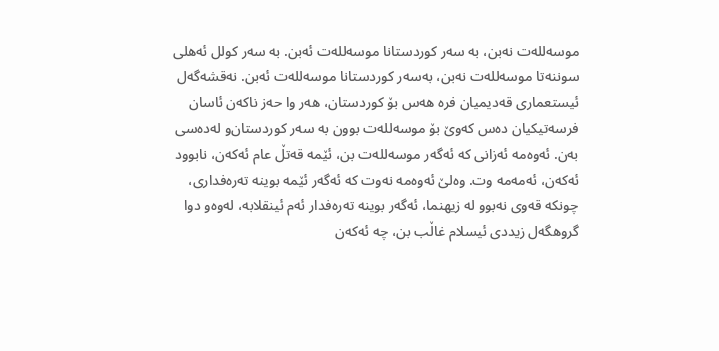موسه‌لله‌ت‌ نه‌بن‌، به‌ سه‌ر کوردستانا موسه‌لله‌ت‌ ئه‌بن‌. به‌ سه‌ر کولل‌ ئه‌هلی‌ سوننه‌تا موسه‌لله‌ت‌ نه‌بن‌، به‌سه‌ر کوردستانا موسه‌لله‌ت‌ ئه‌بن‌. نه‌قشه‌گه‌ل‌ ئیستعماری‌ قه‌د‌یمیان‌ فره‌ هه‌س‌ بۆ کوردستان، هه‌ر وا حه‌ز ناکه‌ن‌ ئاسان‌ فرسه‌تیکیان‌ ده‌س‌ که‌وێ‌ بۆ موسه‌لله‌ت‌ بوون‌ به‌ سه‌ر کوردستان‌و له‌ده‌سی‌ به‌ن‌. ئه‌وه‌مه‌ ئه‌زانی‌ که‌ ئه‌گه‌ر موسه‌لله‌ت‌ بن‌، ئێمه‌‌ قه‌تڵ‌ عام‌ ئه‌که‌ن‌، نابوود ئه‌که‌ن‌، ئه‌مه‌مه‌ وت‌. وه‌لێ‌ ئه‌وه‌مه‌ نه‌وت‌ که‌ ئه‌گه‌ر ئێمه‌‌ بوینه‌ ته‌ره‌فداری‌، چونکه‌ قه‌‌وی‌ نه‌بو‌و له‌ زیهنما، ئه‌گه‌ر بوینه‌ ته‌ره‌فدار ئه‌م‌ ئینقلابه‌، له‌وه‌و دوا گروهگه‌ل‌ زیددی ئیسلام‌ غاڵب‌ بن‌، چه‌ ئه‌که‌ن‌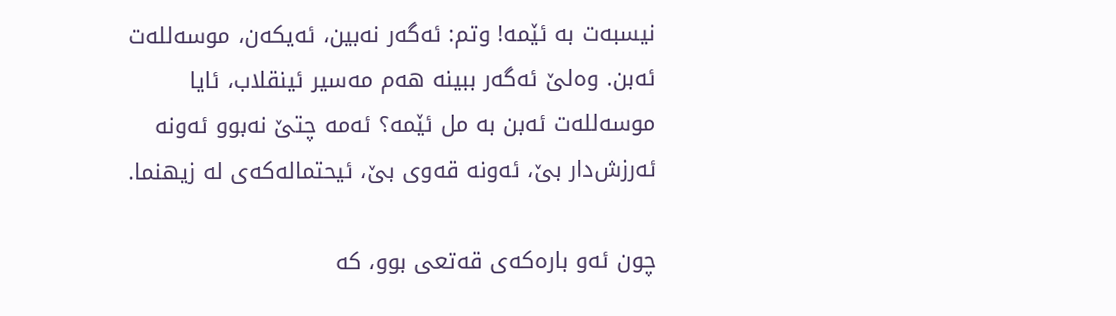نیسبه‌ت‌ به‌ ئێمه‌‌! وتم‌: ئه‌گه‌ر نه‌بین‌، ئه‌یکه‌ن‌، موسه‌لله‌ت‌ ئه‌بن‌. وه‌لێ‌ ئه‌گه‌ر ببینه‌ هه‌م‌ مه‌سیر ئینقلاب‌، ئایا موسه‌لله‌ت‌ ئه‌بن‌ به‌ مل ئێمه‌‌؟ ئه‌مه‌ چتێ‌ نه‌بوو ئه‌ونه‌ ئه‌رزش‌دار بێ‌، ئه‌ونه‌ قه‌وی‌ بێ‌، ئیحتماله‌که‌ی‌ له‌ زیهنما.

چون‌ ئه‌و باره‌که‌ی‌ قه‌تعی‌ بوو، که‌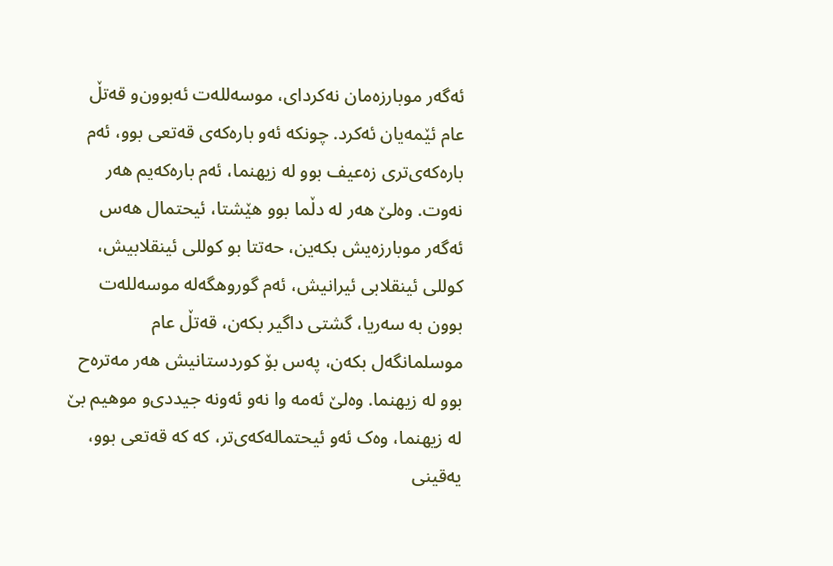ئه‌گه‌ر موبارزه‌مان‌ نه‌کردای‌، موسه‌لله‌ت‌ ئه‌بوون‌و قه‌تڵ عام ئێمه‌‌یان‌ ئه‌کرد. چونکه‌ ئه‌و باره‌که‌ی‌ قه‌تعی‌ بوو، ئه‌م‌ باره‌که‌ی‌تری‌ زه‌عیف‌ بوو له‌ زیهنما، ئه‌م‌ باره‌که‌یم‌ هه‌ر نه‌وت‌. وه‌لێ هه‌ر له‌ دڵما بوو هێشتا، ئیحتمال‌ هه‌س‌ ئه‌گه‌ر موبارزه‌یش‌ بکه‌ین‌، حه‌تتا بو کوللی‌ ئینقلابیش‌، کوللی‌ ئینقلابی‌ ئیرانیش‌، ئه‌م‌ گوروهگه‌له‌ موسه‌لله‌ت‌ بوون‌ به‌ سه‌ریا، گشتی‌ داگیر بکه‌ن‌، قه‌تڵ‌ عام‌ موسلمانگه‌ل‌ بکه‌ن‌، په‌س‌ بۆ کوردستانیش‌ هه‌ر مه‌تره‌ح‌ بوو له‌ زیهنما. وه‌لێ‌ ئه‌مه‌ وا نه‌و ئه‌ونه‌ جیددی‌و موهیم‌ بێ‌ له‌ زیهنما، وه‌ک‌ ئه‌و ئیحتماله‌که‌ی‌تر، که‌ که‌ قه‌تعی‌ بوو، یه‌قینی‌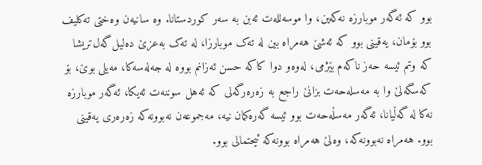بوو که‌ ئه‌گه‌ر موبارزه‌ نه‌که‌ین‌، وا موسه‌لله‌ت‌ ئه‌بن‌ به‌ سه‌ر کوردستانا. وه‌ سانیه‌ن‌ وه‌ختی‌ ته‌کلیف‌ بوو بۆمان‌، یه‌قینی‌ بوو که‌ ئه‌شێ‌ هه‌مراه‌ بین‌ له‌ ته‌ک‌ موبارزا، له‌ ته‌ک‌ به‌عزێ ده‌لیل‌گه‌ل‌تریشا که‌ وتم‌ ئیسه‌ حه‌ز ناکه‌م‌ بێژمی‌، له‌وه‌و دوا کاکه‌ حسن‌ ئه‌زانم‌ بووه‌ له‌ جه‌له‌سه‌کا، مه‌یلی‌ بوێ‌، بۆ که‌سگه‌لێ‌ وا به‌ مه‌سله‌حه‌ت‌ بزانێ‌ راجع‌ به‌ زه‌ره‌رگه‌لی‌ که‌ ئه‌هل‌ سوننه‌ت‌ ئه‌یکا، ئه‌گه‌ر موبارزه‌ نه‌کا له‌ گه‌ڵیانا، ئه‌گه‌ر مه‌سڵه‌حه‌ت‌ بوو ئیسه‌ گه‌ره‌کمان‌ نیه‌، مه‌جموعه‌ن‌ نه‌بوونه‌که‌ زه‌ره‌ری‌ یه‌قینی‌ بوو. هه‌مراه‌ نه‌بوونه‌که، وه‌لێ‌ هه‌مراه‌ بوونه‌که ئیحتمالی‌ بوو.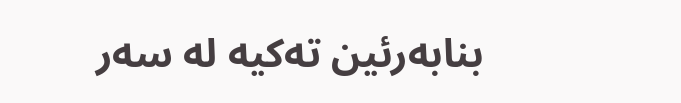بنابه‌رئین‌ ته‌کیه‌ له‌ سه‌ر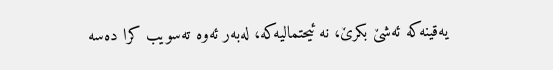یه‌قینه‌که‌ ئه‌شێ‌ بکرێ‌، نه‌ ئیحتمالیه‌که‌، له‌به‌‌ر ئه‌وه‌ ته‌سویب‌ کرا ده‌سه‌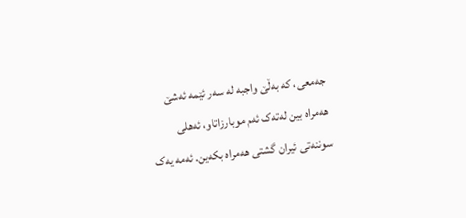جه‌معی‌، که‌ به‌ڵێ‌ واجبه‌ له‌ سه‌ر ئێمه‌‌ ئه‌شێ‌ هه‌مراه‌ بین له‌ته‌ک‌ ئه‌م‌ موبارزاتاو، ئه‌هلی‌ سوننه‌تی‌ ئیران‌ گشتی‌ هه‌مراه‌ بکه‌ین‌. ئه‌مه‌ یه‌ک‌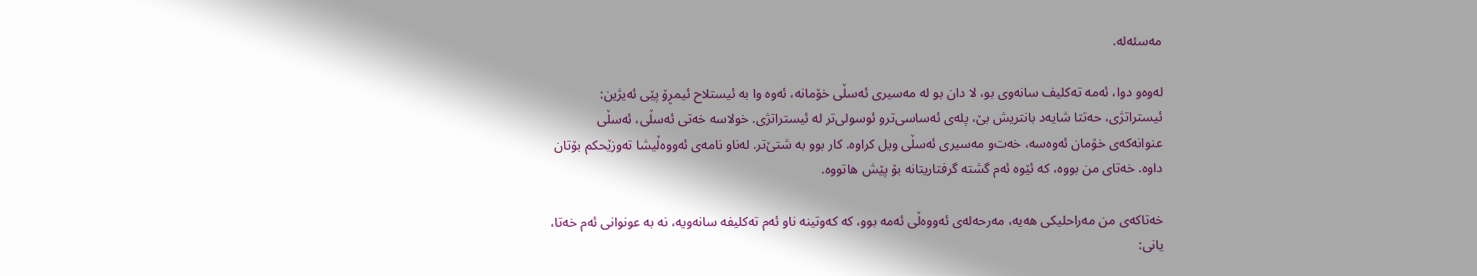مه‌سئه‌له‌.

له‌وه‌و دوا، ئه‌مه‌ ته‌کلیف‌ سانه‌وی‌ بو، لا دان‌ بو له‌ مه‌سیری‌ ئه‌سڵی خۆ‌مانه‌، ئه‌وه‌ وا به‌ ئیستلاح‌ ئیمڕۆ پێی‌ ئه‌یژین‌: ئیستراتژی‌، حه‌تتا شایه‌د بانتریش بێ، پله‌ی‌ ئه‌ساسی‌ترو ئوسولی‌تر له‌ ئیستراتژی. خولاسه‌ خه‌تی‌ ئه‌سڵی‌، ئه‌سڵی‌ عنوانه‌که‌ی‌ خۆ‌مان‌ ئه‌وه‌سه‌، خه‌ت‌و مه‌سیری‌ ئه‌سڵی‌ ویل‌ کراوه‌. کار بوو به‌‌ شتێ‌تر. له‌ناو نامه‌ی‌ ئه‌ووه‌ڵیشا ته‌وزێحکم بۆتان‌ داوه‌. خه‌تای‌ من‌ بووه‌، که‌ ئێوه‌ ئه‌م‌ گشته‌ گرفتاریتانه‌ بۆ پێش‌ هاتووه‌.

خه‌تاکه‌ی‌ من‌ مه‌راحلیکی‌ هه‌یه‌‌، مه‌رحه‌له‌ی‌ ئه‌ووه‌ڵی‌ ئه‌مه‌ بوو، که‌ که‌وتینه‌ ناو ئه‌م ته‌کلیفه‌ سانه‌ویه‌، نه‌ به‌ عونوانی‌ ئه‌م‌ خه‌تا، یانی‌: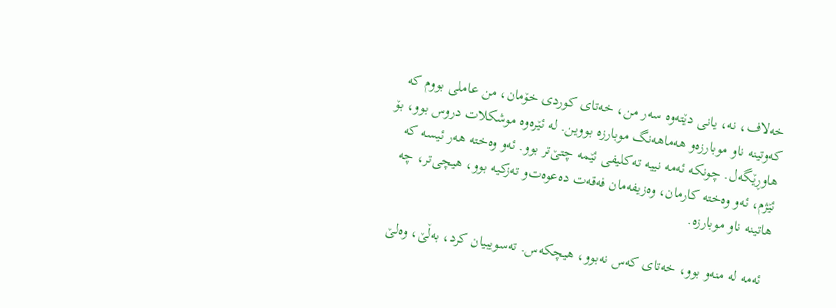خه‌لاف‌، نه‌، یانی‌ دێته‌وه‌ سه‌ر من‌، خه‌تای‌ کوردی‌ خۆ‌مان، من‌ عاملی‌ بووم‌ که‌ که‌وتینه‌ ناو موبارزه‌و هه‌ماهه‌نگ‌ موبارزه‌ بووین‌. له‌ ئێر‌ه‌وه‌ موشکلات‌ دروس‌ بوو، بۆ هاوڕێگه‌ل‌. چونکه‌ ئه‌مه‌ نییه‌ ته‌کلیفی ئێمه‌‌ چتێ‌تر بوو. ئه‌و وه‌خته‌ هه‌ر ئیسه‌ که‌ ئێژم‌، ئه‌و وه‌خته‌ کارمان‌، وه‌زیفه‌مان فه‌قه‌ت‌ ده‌عوه‌ت‌و ته‌زکیه‌ بوو، هیچی‌تر، چه‌ هاتینه‌ ناو موبارزه‌.

 ئه‌مه‌ له‌ منه‌و بوو، خه‌تای‌ که‌س‌ نه‌بوو، هیچکه‌س‌. ته‌سویبیان‌ کرد، به‌ڵێ‌، وه‌لێ‌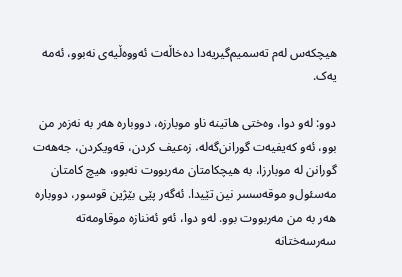هیچکه‌س‌ له‌م‌ ته‌سمیم‌گیریه‌دا ده‌خاڵه‌ت‌ ئه‌ووه‌ڵیه‌ی‌ نه‌بو‌و، ئه‌مه‌ یه‌ک‌.

دوو: له‌و دوا، وه‌ختی‌ هاتینه‌ ناو موبارزه‌، دووباره‌ هه‌ر به‌ نه‌زه‌ر من‌ بوو، ئه‌و که‌یفیه‌ت‌ گورانن‌گه‌له‌، زه‌عیف‌ کردن‌، قه‌ویکردن‌، جه‌هه‌ت‌ گورانن‌ له‌ موبارزا، به‌ هیچکامتان‌ مه‌ربووت‌ نه‌بوو، هیچ‌ کامتان‌ مه‌سئول‌و موقه‌سسر نین‌ تێیدا. ئه‌گه‌ر پێی‌ بێژین‌ قوسور، دووباره‌ هه‌ر به‌ من‌ مه‌ربووت‌ بوو. له‌و دوا، ئه‌و ئه‌ننازه‌ موقاومه‌ته‌ سه‌رسه‌ختانه‌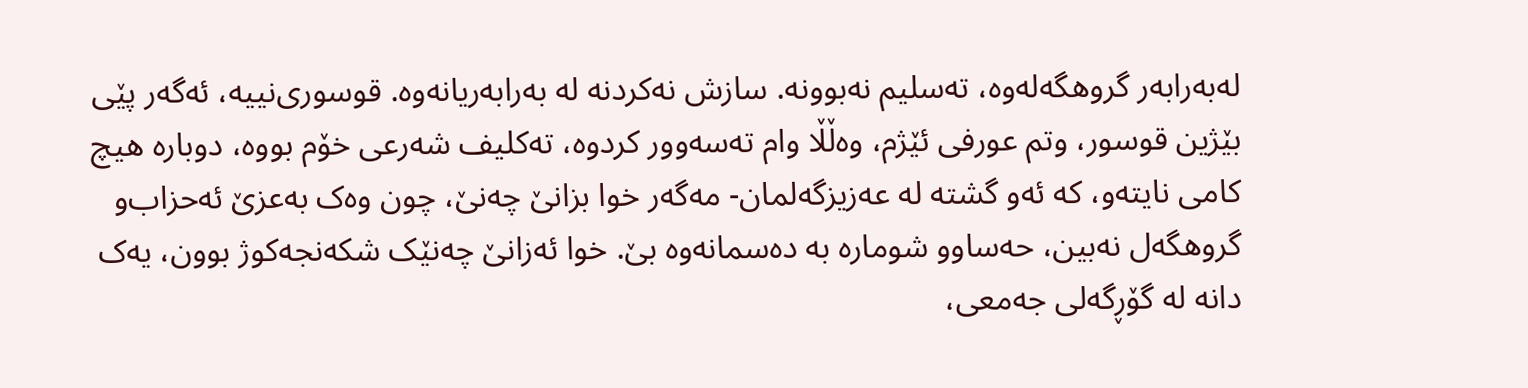له‌به‌رابه‌ر گروهگه‌له‌وه‌، ته‌سلیم‌ نه‌بوونه‌. سازش‌ نه‌کردنه‌ له‌ به‌رابه‌ریانه‌وه‌. قوسوری‌نییه‌‌، ئه‌گه‌ر پێی‌ بێژین‌ قوسور، وتم‌ عورفی‌ ئێژ‌م‌، وه‌ڵڵا وام‌ ته‌سه‌وور کردوه‌‌، ته‌کلیف‌ شه‌رعی‌ خۆ‌م‌ بووه‌، دوباره‌ هیچ‌ کامی‌ نایته‌و، که‌ ئه‌و گشته‌ له‌ عه‌زیزگه‌لمان- مه‌گه‌ر خوا بزانێ‌ چه‌نێ‌، چون‌ وه‌ک‌ به‌عزێ‌ ئه‌حزاب‌و گروهگه‌ل‌ نه‌بین‌، حه‌ساوو شوماره به‌ ده‌سمانه‌وه‌ بێ. خوا ئه‌زانێ‌ چه‌نێک‌ شکه‌نجه‌کوژ بوون‌، یه‌ک‌ دانه‌ له‌ گۆڕگه‌لی جه‌معی‌،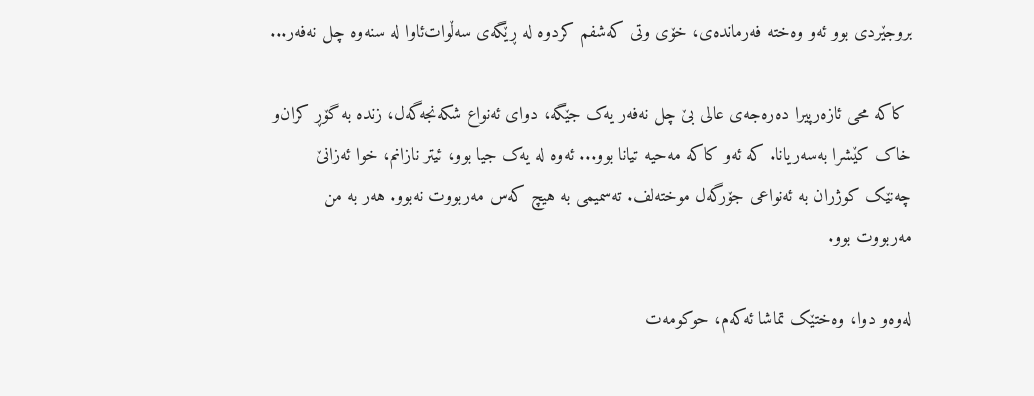بروجێردی‌ بوو ئه‌و وه‌خته‌ فه‌رمانده‌ی‌، خۆ‌ی‌ وتی‌ که‌شفم‌ کردوه‌‌ له‌ ڕێگه‌ی سه‌ڵوات‌ئاوا له‌ سنه‌وه چل‌ نه‌فه‌ر...

 کاکه‌ محی‌ ئازه‌رپیرا ده‌ره‌جه‌ی‌ عالی‌ بێ چل نه‌فه‌ر یه‌ک‌ جێگه‌، دوای‌ ئه‌نواع‌ شکه‌نجه‌گه‌ل‌، زنده‌ به‌ گۆڕ کران‌و خاک‌ کێشرا به‌سه‌ریانا. که‌ ئه‌و کاکه‌ مه‌حیه‌ تیانا بوو... ئه‌وه‌ له‌ یه‌ک‌ جیا بوو، ئیتر نازانم‌، خوا ئه‌زانێ‌ چه‌نێک‌ کوژران‌ به‌ ئه‌نواعی‌ جۆرگه‌ل‌ موخته‌لف‌. ته‌سمیمی‌ به‌ هیچ‌ که‌س‌ مه‌ربووت نه‌بوو. هه‌ر به‌ من‌ مه‌ربووت‌ بوو.

له‌وه‌و دوا، وه‌ختێک‌ تماشا ئه‌که‌م‌، حوکومه‌ت‌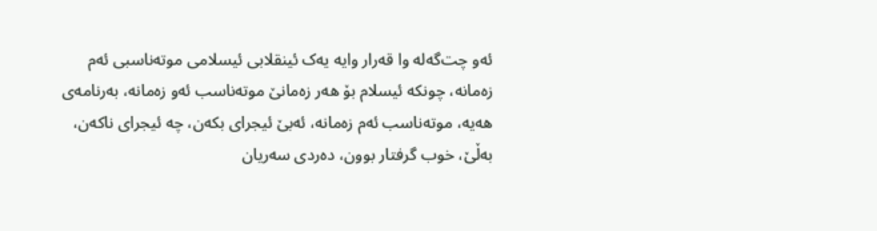ئه‌و چت‌گه‌له‌ وا قه‌رار وایه یه‌ک‌ ئینقلابی‌ ئیسلامی‌ موته‌ناسبی‌ ئه‌م‌ زه‌مانه‌، چونکه‌ ئیسلام‌ بۆ هه‌ر زه‌مانێ موته‌ناسب‌ ئه‌و زه‌مانه‌، به‌رنامه‌ی‌ هه‌یه، موته‌ناسب‌ ئه‌م‌ زه‌مانه‌، ئه‌بێ‌ ئیجرای‌ بکه‌ن‌، چه‌ ئیجرای‌ ناکه‌ن‌، به‌ڵێ‌، خوب‌ گرفتار بوون‌، ده‌ردی‌ سه‌ریان‌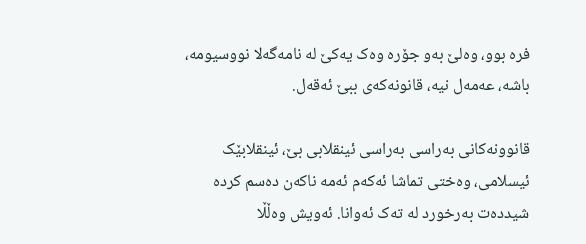فره‌ بوو، وه‌لێ‌ به‌و جۆره وه‌ک‌ یه‌کێ‌ له‌ نامه‌گه‌لا نووسیومه‌، باشه‌، عه‌مه‌ل‌ نیه‌، قانونه‌که‌ی‌ ببێ‌ ئه‌قه‌ل‌.

قانوونه‌کانی‌ به‌راسی‌ به‌راسی‌ ئینقلابی‌ بێ‌، ئینقلابێک‌ ئیسلامی‌، وه‌ختی‌ تماشا ئه‌که‌م ئه‌مه‌ ناکه‌ن‌ ده‌سم‌ کرده‌ شیدده‌ت‌ به‌رخورد له‌ ته‌ک‌ ئه‌وانا. ئه‌ویش‌ وه‌ڵڵا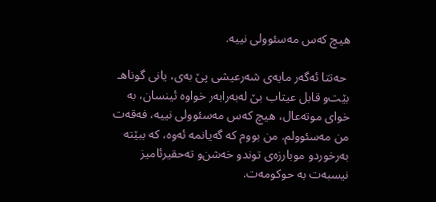هیچ‌ که‌س مه‌سئوولی‌ نییه‌.

 حه‌تتا ئه‌گه‌ر مایه‌ی‌ شه‌رعیشی پێ‌ به‌ی‌، یانی‌ گوناهـ‌ بێت‌و قابل‌ عیتاب‌ بێ له‌به‌رابه‌ر خواوه‌ ئینسان‌، به‌ خوای‌ موته‌عال‌، هیچ‌ که‌س‌ مه‌سئوولی‌ نییه‌، فه‌قه‌ت‌ من مه‌‌سئوولم‌. من‌ بووم‌ که‌ گه‌یانمه‌ ئه‌وه‌، که‌ ببێته‌ به‌رخوردو موبارزه‌ی‌ توند‌و خه‌شن‌و ته‌حقیرئامیز نیسبه‌ت‌ به‌ حوکومه‌ت‌.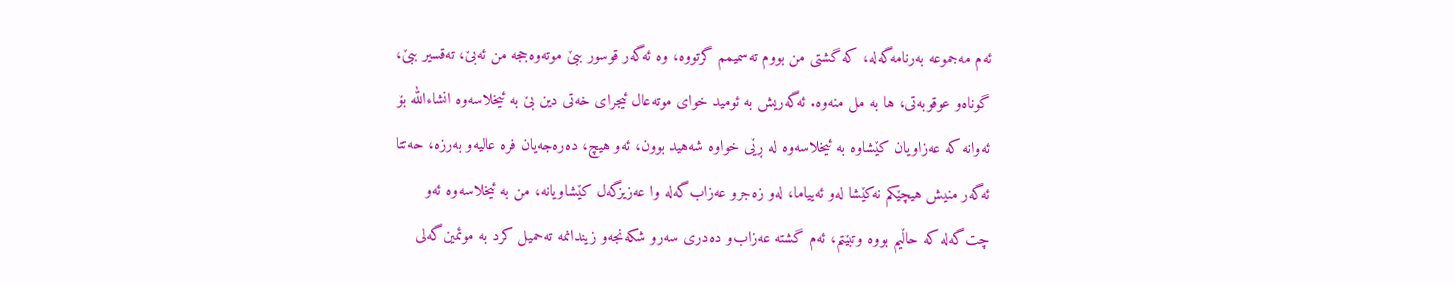ئه‌م‌ مه‌جموعه‌ به‌رنامه‌گه‌له‌، که‌ گشتی‌ من‌ بووم‌ ته‌سمیمم‌ گرتووه‌‌، وه‌ ئه‌گه‌ر قوسور ببێ‌ موته‌وه‌ججه‌ من‌ ئه‌بێ‌، ته‌قسیر ببێ‌، گوناه‌و عوقوبه‌تی‌، ها به‌ مل‌ منه‌وه‌. ئه‌گه‌ریش‌ به‌‌ ئومید خوای‌ موته‌عال‌ ئیجرای‌ خه‌تی‌ دین‌ بێ‌ به‌ ئیخلاسه‌وه‌ انشاءالله‌ بۆ ئه‌وانه‌ که‌ عه‌زاویان‌ کێشاوه‌ به‌ ئیخلاسه‌وه‌ له ڕێی‌ خواوه‌ شه‌هید بوون‌، ئه‌و هیچ‌، ده‌ره‌جه‌یان فره‌ عالیه‌و به‌رزه‌، حه‌تتا ئه‌گه‌ر منیش‌ هیچێکم‌ نه‌کێشا له‌و ئه‌ییاما، له‌و زه‌جرو عه‌زاب‌گه‌له‌ وا عه‌زیزگه‌ل‌ کێشاویانه‌، من‌ به‌ ئیخلاسه‌وه‌ ئه‌و چت‌گه‌له‌ که‌ حاڵیم‌ بووه‌ وتبێتم‌، ئه‌م‌ گشته‌ عه‌زاب‌و ده‌دری‌ سه‌رو شکه‌نجه‌و زیندانمه‌ ته‌حمیل‌ کرد به‌ موئمین‌گه‌لی‌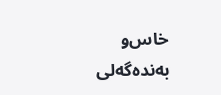خاس‌و به‌نده‌گه‌لی‌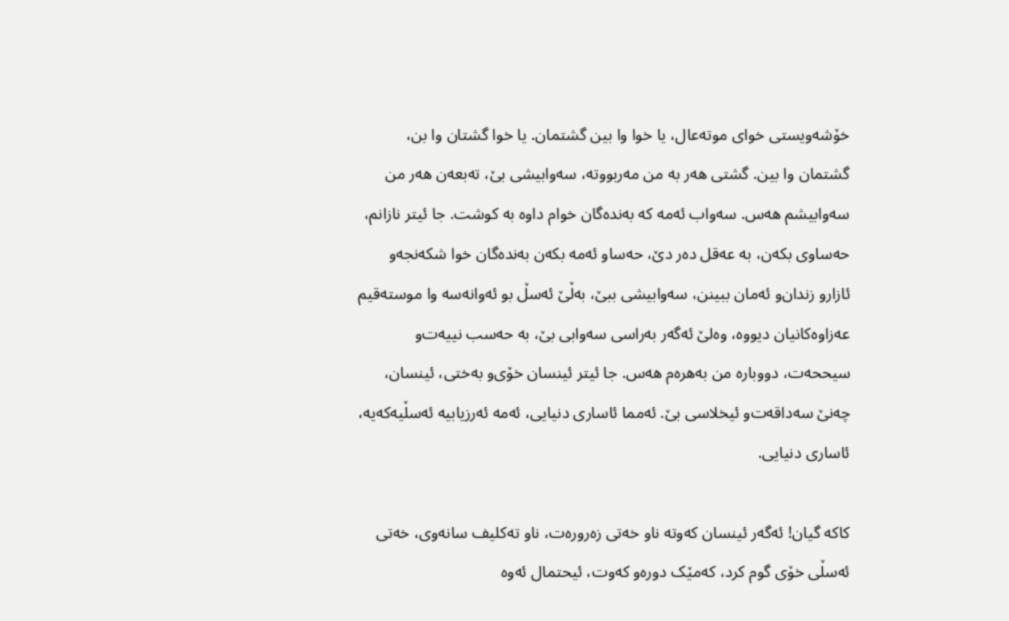خۆ‌شه‌ویستی خوای‌ موته‌عال‌، یا خوا وا بین‌ گشتمان‌. یا خوا گشتان‌ وا بن‌، گشتمان‌ وا بین. گشتی‌ هه‌ر به‌ من‌ مه‌ربووته‌، سه‌وابیشی‌ بێ‌، ته‌بعه‌ن‌ هه‌ر من‌ سه‌وابیشم‌ هه‌س‌. سه‌واب‌ ئه‌مه‌ که‌ به‌نده‌گان‌ خوام‌ داوه به‌‌ کوشت‌. جا ئیتر نازانم‌، حه‌ساوی‌ بکه‌ن‌، به‌ عه‌قل‌ ده‌ر دێ‌، حه‌ساو ئه‌مه‌ بکه‌ن‌ به‌نده‌گان‌ خوا شکه‌نجه‌و ئازارو زندان‌و ئه‌مان‌ ببینن‌، سه‌وابیشی‌ ببێ‌، به‌ڵێ‌ ئه‌سڵ‌ بو ئه‌وانه‌سه‌ وا موسته‌قیم عه‌زاوه‌کانیان‌ دیووه‌، وه‌لێ‌ ئه‌گه‌ر به‌راسی‌ سه‌وابی‌ بێ‌، به‌ حه‌سب‌ نییه‌ت‌و سیححه‌ت‌، دووباره‌ من‌ به‌هره‌م‌ هه‌س‌. جا ئیتر ئینسان‌ خۆ‌ی‌و به‌ختی‌، ئینسان‌، چه‌نێ‌ سه‌داقه‌ت‌و ئیخلاسی‌ بێ‌. ئه‌مما ئاساری‌ دنیایی‌، ئه‌مه‌ ئه‌رزیابیه‌ ئه‌سڵیه‌که‌یه‌، ئاساری‌ دنیایی‌.

کاکه‌ گیان‌! ئه‌گه‌ر ئینسان‌ که‌وته‌ ناو خه‌تی زه‌روره‌ت‌، ناو ته‌کلیف‌ سانه‌وی‌، خه‌تی‌ ئه‌سڵی‌ خۆ‌ی‌ گوم‌ کرد، که‌مێک‌ دوره‌و که‌وت‌، ئیحتمال‌ ئه‌وه‌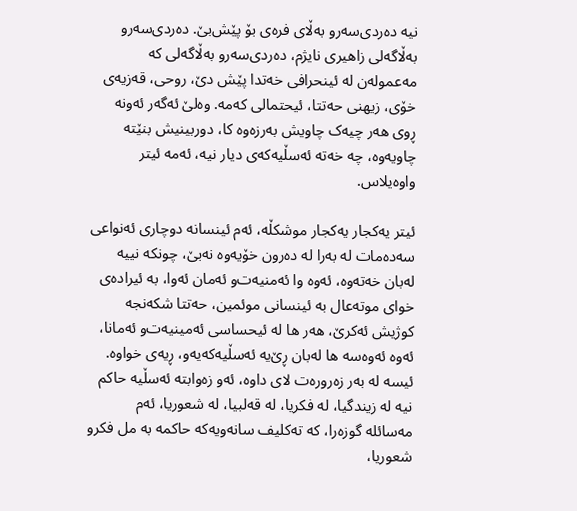نیه‌ ده‌ردی‌سه‌رو به‌ڵای‌ فره‌ی‌ بۆ پێش‌بێ‌. ده‌ردی‌سه‌رو به‌ڵاگه‌لی‌ زاهیری نایژم‌، ده‌ردی‌سه‌رو به‌ڵاگه‌لی‌ که‌ مه‌عموله‌ن‌ له‌ ئینحرافی خه‌تدا پێش‌ دێ‌، روحی‌، قه‌زیه‌ی خۆ‌ی‌، زیهنی‌ حه‌تتا، ئیحتمالی‌ که‌مه‌. وه‌لێ‌ ئه‌گه‌ر ئه‌ونه‌ ڕوی‌ هه‌ر چیه‌ک‌ چاویش‌ به‌رزه‌وه‌ کا، دوربینیش‌ بنێته‌ چاویه‌وه‌، چه‌ خه‌ته‌ ئه‌سڵیه‌که‌ی‌ دیار نیه‌، ئه‌مه‌ ئیتر واوه‌یلاس‌.

ئیتر یه‌کجار یه‌کجار موشکڵه‌، ئه‌م‌ ئینسانه‌ دوچاری‌ ئه‌نواعی‌ سه‌ده‌مات‌ له‌ به‌را له‌ ده‌رون‌ خۆ‌یه‌وه‌ نه‌بێ‌، چونکه‌ نییه‌ له‌بان‌ خه‌ته‌وه‌، ئه‌وه‌ وا ئه‌منیه‌ت‌و ئه‌مان‌ ئه‌وا، به‌‌ ئیراده‌ی‌ خوای‌ موته‌عال‌ به‌ ئینسانی‌ موئمین‌، حه‌تتا شکه‌نجه‌ کوژیش‌ ئه‌کرێ‌، هه‌ر ها له‌ ئیحساسی‌ ئه‌مینیه‌ت‌و ئه‌مانا، ئه‌وه‌ ئه‌وه‌سه‌ ها له‌بان‌ ڕێ‌یه‌ ئه‌سڵیه‌که‌یه‌و، ڕیه‌ی‌ خواوه‌. ئیسه‌ له‌ به‌ر زه‌روره‌ت‌ لای‌ داوه‌، ئه‌و زه‌وابته‌ ئه‌سڵیه‌ حاکم‌ نیه‌ له‌ زیندگیا، له‌ فکریا، له‌ قه‌لبیا، له‌ شعوریا، ئه‌م‌ مه‌سائله‌ گوزه‌را، که‌ ته‌کلیف‌ سانه‌ویه‌که حاکمه‌ به‌ مل‌ فکرو شعوریا،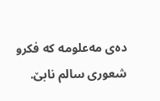ده‌ی‌ مه‌علومه‌ که‌ فکرو شعوری‌ سالم‌ نابێ‌.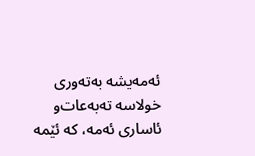ئه‌مه‌یشه‌ به‌ته‌وری‌ خولاسه‌ ته‌به‌عات‌و ئاساری‌ ئه‌مه‌، که‌ ئێمه‌‌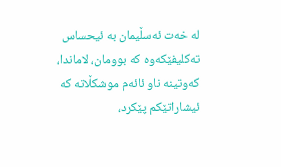له‌ خه‌ت‌ ئه‌سڵیمان‌ به‌ ئیحساس‌ ته‌کلیفێکه‌وه‌ که‌ بوومان‌، لاماندا، که‌وتینه‌ ناو ئائه‌م‌ موشکڵاته‌ که‌ ئیشاراتێکم‌ پێکرد،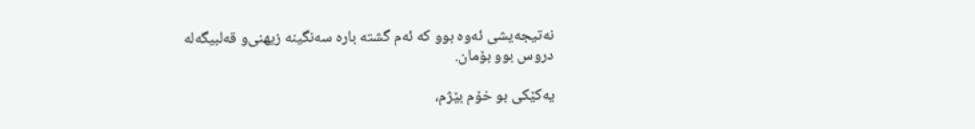نه‌تیجه‌یشی‌ ئه‌وه‌ بوو که‌ ئه‌م‌ گشته‌ باره‌ سه‌نگینه‌ زیهنی‌و قه‌لبیگه‌له‌ دروس‌ بوو بۆمان‌.

یه‌کێکی‌ بو خۆ‌م‌ بێژم‌،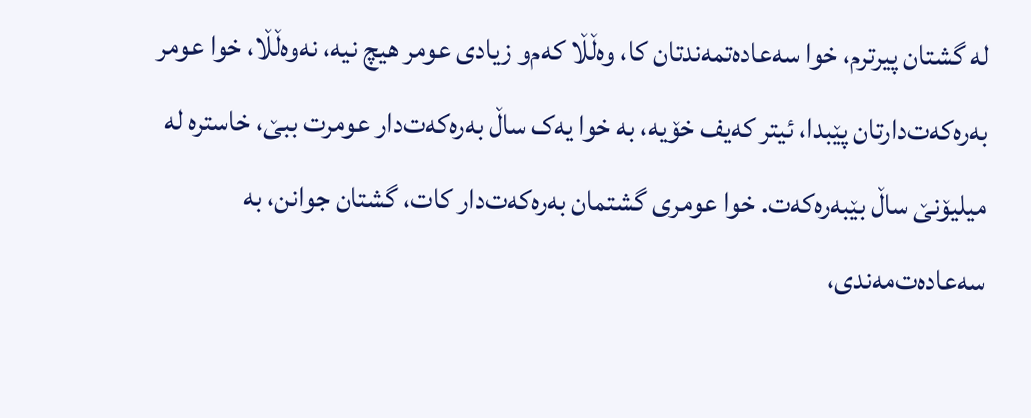له‌ گشتان‌ پیرترم‌، خوا سه‌عاده‌تمه‌ندتان‌ کا، وه‌ڵڵا که‌م‌و زیادی‌ عومر هیچ‌ نیه‌، نه‌وه‌ڵڵا، خوا عومر به‌ره‌که‌ت‌دارتان‌ پێبدا، ئیتر که‌یف‌ خۆ‌یه‌، به‌ خوا یه‌ک‌ ساڵ‌ به‌ره‌که‌ت‌دار عومرت‌ ببێ‌، خاستره‌ له‌ میلیۆنێ‌ ساڵ بێبه‌ره‌که‌ت‌. خوا عومری‌ گشتمان‌ به‌ره‌که‌ت‌دار کات‌، گشتان‌ جوانن‌، به‌ سه‌عاده‌ت‌مه‌ندی‌،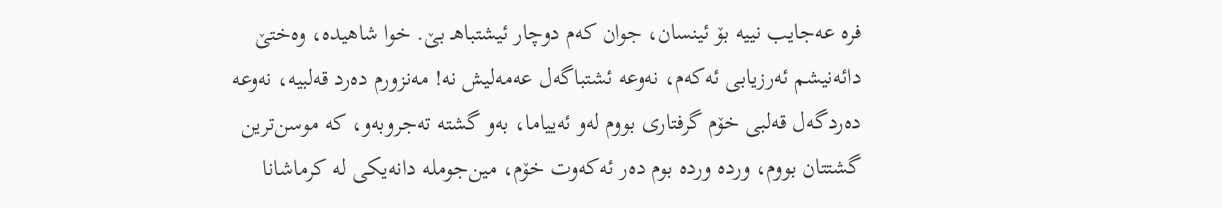فره عه‌جایب‌ نییه‌ بۆ ئینسان‌، جوان‌ که‌م‌ دوچار ئیشتباهـ‌ بێ‌. خوا شاهیده‌، وه‌ختێ‌ دائه‌نیشم ئه‌رزیابی‌ ئه‌که‌م‌، نه‌وعه‌ ئشتبا‌گه‌ل‌ عه‌مه‌لیش‌ نه‌! مه‌نزورم‌ ده‌رد قه‌لبیه، نه‌وعه‌ ده‌ردگه‌ل‌ قه‌لبی‌ خۆ‌م‌ گرفتاری‌ بووم‌ له‌و ئه‌ییاما، به‌و گشته‌ ته‌جروبه‌و، که‌ موسن‌ترین‌ گشتتان‌ بووم‌، ورده‌ ورده‌ بوم‌ ده‌ر ئه‌که‌وت‌ خۆ‌م‌، مین‌جومله‌ دانه‌یکی‌ له‌ کرماشانا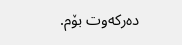ده‌رکه‌وت‌ بۆم‌.